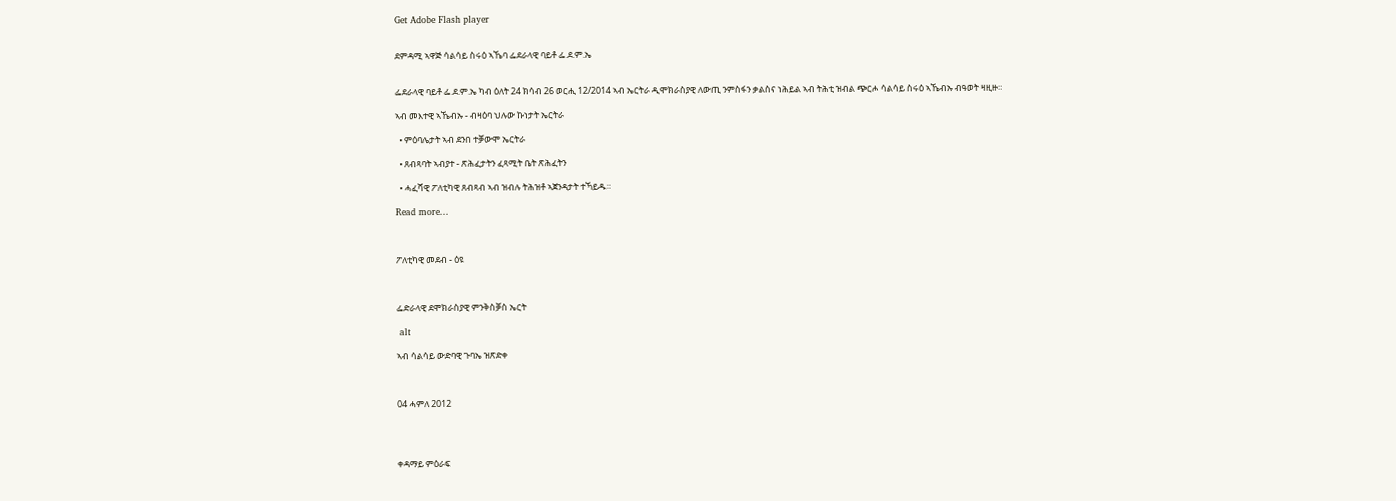Get Adobe Flash player


ደምዳሚ ኣዋጅ ሳልሳይ ስሩዕ ኣኼባ ፌደራላዊ ባይቶ ፌ.ደ.ም.ኤ


ፌደራላዊ ባይቶ ፌ.ደ.ም.ኤ ካብ ዕለት 24 ክሳብ 26 ወርሒ 12/2014 ኣብ ኤርትራ ዲሞክራስያዊ ለውጢ ንምስፋን ቃልስና ነሕይል ኣብ ትሕቲ ዝብል ጭርሖ ሳልሳይ ስሩዕ ኣኼብኡ ብዓወት ዛዚዙ።

ኣብ መእተዊ ኣኼብኡ - ብዛዕባ ህሉው ኩነታት ኤርትራ

  • ምዕባሌታት ኣብ ደንበ ተቓውሞ ኤርትራ

  • ጸብጻባት ኣብያተ - ጽሕፈታትን ፈጻሚት ቤት ጽሕፈትን

  • ሓፈሻዊ ፖለቲካዊ ጸብጻብ ኣብ ዝብሉ ትሕዝቶ ኣጀንዳታት ተኻይዱ።

Read more...



ፖለቲካዊ መደብ - ዕዩ



ፌድራላዊ ደሞክራስያዊ ምንቅስቓስ ኤርት

 alt

ኣብ ሳልሳይ ውድባዊ ጉባኤ ዝጽድቀ



04 ሓምለ 2012




ቀዳማይ ምዕራፍ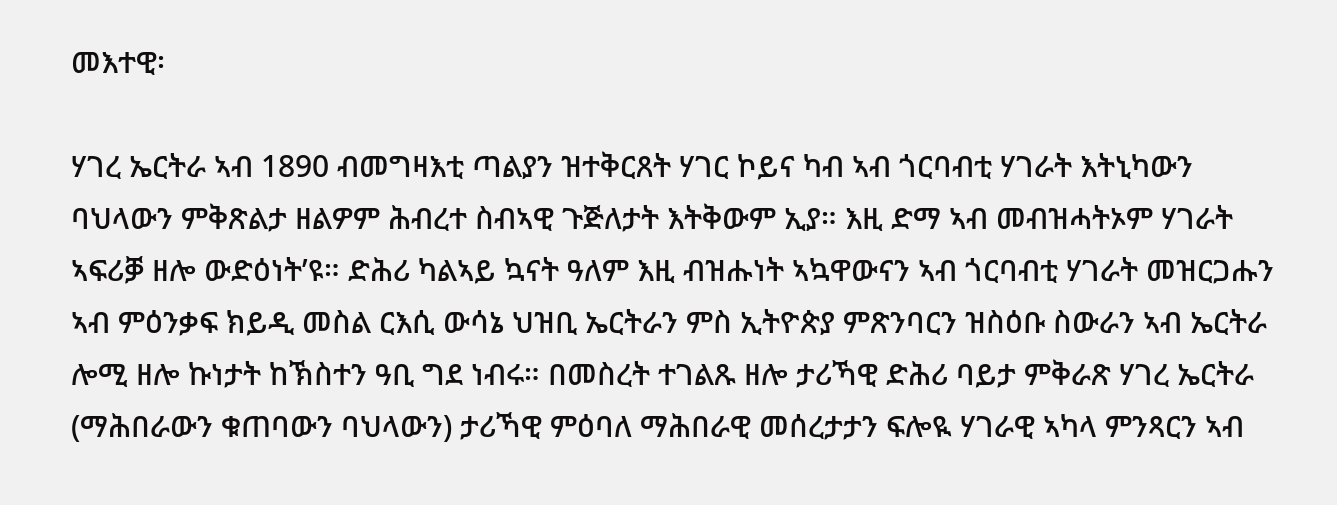መእተዊ፡

ሃገረ ኤርትራ ኣብ 1890 ብመግዛእቲ ጣልያን ዝተቅርጸት ሃገር ኮይና ካብ ኣብ ጎርባብቲ ሃገራት እትኒካውን ባህላውን ምቅጽልታ ዘልዎም ሕብረተ ስብኣዊ ጉጅለታት እትቅውም ኢያ። እዚ ድማ ኣብ መብዝሓትኦም ሃገራት ኣፍሪቓ ዘሎ ውድዕነት’ዩ። ድሕሪ ካልኣይ ኳናት ዓለም እዚ ብዝሑነት ኣኳዋውናን ኣብ ጎርባብቲ ሃገራት መዝርጋሑን ኣብ ምዕንቃፍ ክይዲ መስል ርእሲ ውሳኔ ህዝቢ ኤርትራን ምስ ኢትዮጵያ ምጽንባርን ዝስዕቡ ስውራን ኣብ ኤርትራ ሎሚ ዘሎ ኩነታት ከኽስተን ዓቢ ግደ ነብሩ። በመስረት ተገልጹ ዘሎ ታሪኻዊ ድሕሪ ባይታ ምቅራጽ ሃገረ ኤርትራ (ማሕበራውን ቁጠባውን ባህላውን) ታሪኻዊ ምዕባለ ማሕበራዊ መሰረታታን ፍሎዪ ሃገራዊ ኣካላ ምንጻርን ኣብ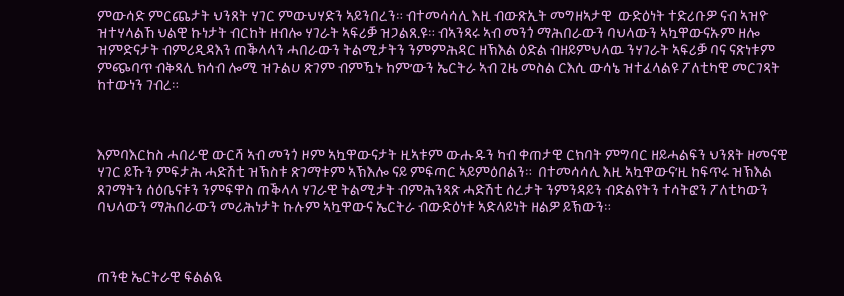ምውሳድ ምርጨታት ህንጸት ሃገር ምውህሃድን ኣይንበረን። ብተመሳሳሊ እዚ ብውጽኢት መግዘኣታዊ  ውድዕነት ተድሪቡዎ ናብ ኣዝዮ ዝተሃላልኸ ህልዊ ኩነታት ብርከት ዘብሎ ሃገራት ኣፍሪቓ ዝጋልጸ.ዩ። ብኣንጻሩ ኣብ መንጎ ማሕበራውን ባህላውን ኣኳዋውናኡም ዘሎ ዝምድናታት ብምሪዲዳእን ጠቕላላን ሓበራውን ትልሚታትን ንምምሕዳር ዘኽእል ዕድል ብዘይምህላዉ ንሃገራት ኣፍሪቓ ባና ናጽነቱም ምጭባጥ ብቅጻሊ ክሳብ ሎሚ ዝጉልሀ ጽገም ብምዃኑ ከም’ውን ኤርትራ ኣብ ጊዜ መስል ርእሲ ውሳኔ ዝተፈላልዩ ፖለቲካዊ መርገጻት ከተውነን ገብረ።



እምባእርከስ ሓበራዊ ውርሻ ኣብ መንጎ ዞም ኣኳዋውናታት ዚኣቱም ውሑዱን ካብ ቀጠታዊ ርክባት ምግባር ዘይሓልፍን ህንጸት ዘመናዊ ሃገር ይኹን ምፍታሕ ሓድሽቲ ዝኽስቱ ጽገማቱም ኣኽእሎ ናይ ምፍጣር ኣይምዕበልን።  በተመሳሳሊ እዚ ኣኳዋውና’ዚ ከፍጥሩ ዝኽእል ጸገማትን ሰዕቤናቱን ንምፍዋስ ጠቕላላ ሃገራዊ ትልሚታት ብምሕንጻጽ ሓድሽቲ ሰረታት ንምንዳይን ብድልየትን ተሳትፎን ፖለቲካውን ባህላውን ማሕበራውን መሪሕነታት ኩሉም ኣኳዋውና ኤርትራ ብውድዕነቱ ኣድላይነት ዘልዎ ይኽውን።



ጠንቂ ኤርትራዊ ፍልልዪ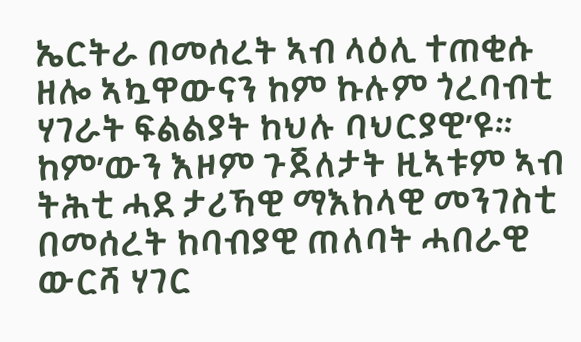ኤርትራ በመሰረት ኣብ ላዕሊ ተጠቂሱ ዘሎ ኣኳዋውናን ከም ኩሉም ጎረባብቲ ሃገራት ፍልልያት ከህሉ ባህርያዊ’ዩ። ከም’ውን እዞም ጉጀለታት ዚኣቱም ኣብ ትሕቲ ሓደ ታሪኻዊ ማእከላዊ መንገስቲ በመሰረት ከባብያዊ ጠለባት ሓበራዊ ውርሻ ሃገር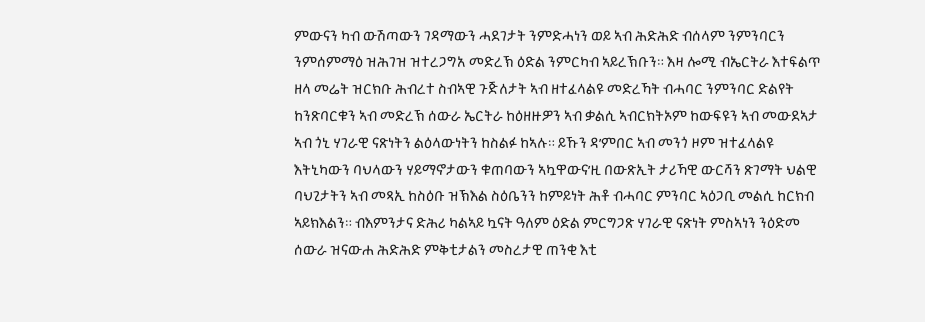ምውናን ካብ ውሽጣውን ገዳማውን ሓደገታት ንምድሓነን ወይ ኣብ ሕድሕድ ብሰላም ንምንባርን ንምሰምማዕ ዝሕገዝ ዝተረጋግአ መድረኽ ዕድል ንምርካብ ኣይረኽቡን። እዛ ሎሚ ብኤርትራ እተፍልጥ ዘላ መሬት ዝርክቡ ሕብረተ ስብኣዊ ጉጅለታት ኣብ ዘተፈላልዩ መድረኻት ብሓባር ንምንባር ድልየት ከንጽባርቁን ኣብ መድረኽ ሰውራ ኤርትራ ከዕዘዙዎን ኣብ ቃልሲ ኣብርክትኦም ከውፍዩን ኣብ መውደኣታ ኣብ ጎኒ ሃገራዊ ናጽነትን ልዕላውነትን ከስልፉ ከኣሉ። ይኹን ዳ’ምበር ኣብ መንጎ ዞም ዝተፈላልዩ እትኒካውን ባህላውን ሃይማኖታውን ቁጠባውን ኣኳዋውና’ዚ በውጽኢት ታሪኻዊ ውርሻን ጽገማት ህልዊ ባህጊታትን ኣብ መጻኢ ከስዕቡ ዝኽእል ስዕቤንን ከምይነት ሕቶ ብሓባር ምንባር ኣዕጋቢ መልሲ ከርክብ ኣይክእልን። ብእምንታና ድሕሪ ካልኣይ ኳናት ዓለም ዕድል ምርግጋጽ ሃገራዊ ናጽነት ምስኣነን ንዕድመ ሰውራ ዝናውሐ ሕድሕድ ምቅቲታልን መስረታዊ ጠንቂ እቲ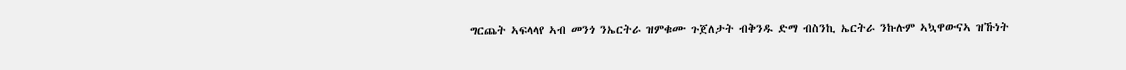ግርጨት ኣፍላላየ ኣብ መንጎ ንኤርትራ ዝምቁሙ ጉጀለታት ብቅንዱ ድማ ብስንኪ ኤርትራ ንኩሉም ኣኳዋውናኣ ዝኹነት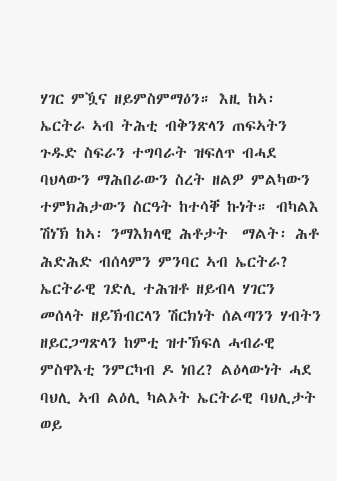ሃገር ምዃና ዘይምስምማዕን። እዚ ከኣ፡ ኤርትራ ኣብ ትሕቲ ብቅንጽላን ጠፍኣትን ጉዱድ ስፍራን ተግባራት ዝፍለጥ ብሓደ ባህላውን ማሕበራውን ስረት ዘልዎ ምልካውን ተምክሕታውን ስርዓት ከተሳቐ ኩነት። ብካልእ ሽነኽ ከኣ፡ ንማእክላዊ ሕቶታት  ማልት፡ ሕቶ ሕድሕድ ብሰላምን ምንባር ኣብ ኤርትራ? ኤርትራዊ ገድሊ ተሕዝቶ ዘይብላ ሃገርን መሰላት ዘይኽብርላን ሽርክነት ሰልጣንን ሃብትን ዘይርጋግጽላን ከምቲ ዝተኽፍለ ሓብራዊ ምስዋእቲ ንምርካብ ዶ ነበረ? ልዕላውነት ሓደ ባህሊ ኣብ ልዕሊ ካልኦት ኤርትራዊ ባህሊታት ወይ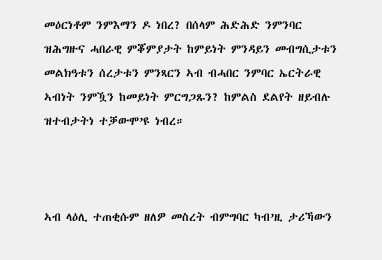መዕርነቶም ንምእማን ዶ ነበረ? በሰላም ሕድሕድ ንምንባር ዝሕግዙና ሓበራዊ ምቖምያታት ከምይነት ምንዳይን መብግሲታቱን መልክዓቱን ሰረታቱን ምንጻርን ኣብ ብሓበር ንምባር ኤርትራዊ ኣብነት ንምዃን ከመይነት ምርግጋጹን? ከምልስ ደልየት ዘይብሉ ዝተብታትነ ተቓውሞ’ዩ ነብረ።



ኣብ ላዕሊ ተጠቂሱም ዘለዎ መስረት ብምግባር ካብ’ዚ ታሪኻውን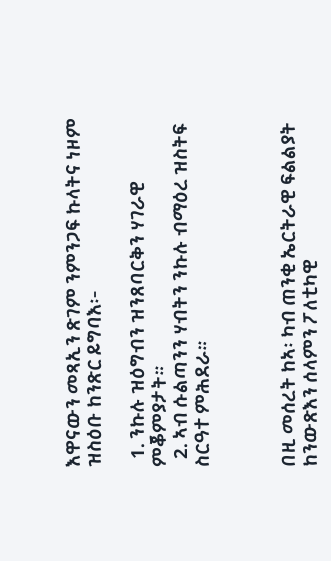እዋናውን መጻኢን ጽገም ንምንጋፍ ኩላትና ነዞም ዝስዕቡ ከንጽር ይግባእ፡-

  1. ንኩሉ ዝዕግብን ዝንጸባርቅን ሃገራዊ ምቖምያታት።
  2. ኣብ ሱልጣንን ሃብትን ንኩሉ ብማዕረ ዝስትፍ ስርዓተ ምሕደራ።



በዚ መሰረት ከኣ፡ ካብ ጠንቂ ኤርትራዊ ፍልልያት ከንውጽእን ሰላምን ፖለቲካዊ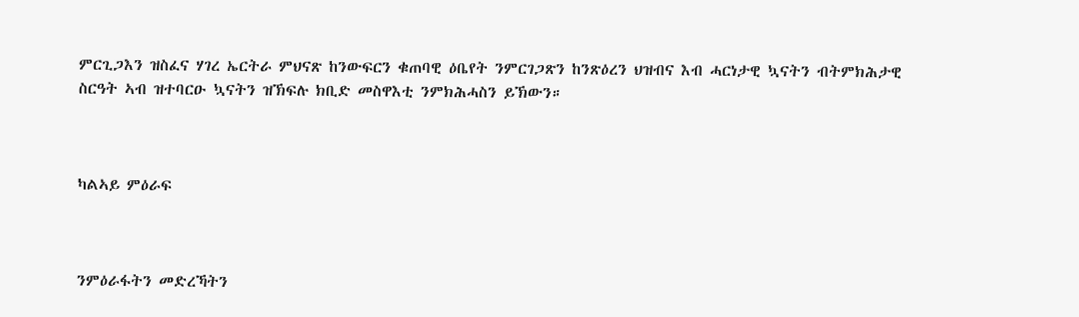ምርጊጋእን ዝስፈና ሃገረ ኤርትራ ምህናጽ ከንውፍርን ቁጠባዊ ዕቤየት ንምርገጋጽን ከንጽዕረን ህዝብና እብ ሓርነታዊ ኳናትን ብትምክሕታዊ ስርዓት ኣብ ዝተባርዑ ኳናትን ዝኽፍሉ ክቢድ መስዋእቲ ንምክሕሓስን ይኽውን።



ካልኣይ ምዕራፍ



ንምዕራፋትን መድረኻትን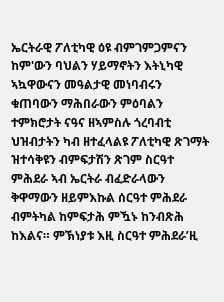ኤርትራዊ ፖለቲካዊ ዕዩ ብምገምጋምናን ከም'ውን ባህልን ሃይማኖትን እትኒካዊ ኣኳዋውናን መዓልታዊ መነባብሩን ቁጠባውን ማሕበራውን ምዕባልን ተምክሮታት ናዓና ዘኣምስሉ ጎረባብቲ ህዝብታትን ካብ ዘተፈላልዩ ፖለቲካዊ ጽገማት ዝተሳቅዩን ብምፍታሽን ጽገም ስርዓተ ምሕደራ ኣብ ኤርትራ ብፈድራላውን ቅዋማውን ዘይምእኩል ሰርዓተ ምሕደራ ብምትካል ከምፍታሕ ምዃኑ ከንብጽሕ ከእልና። ምኽነያቱ እዚ ስርዓተ ምሕደራ’ዚ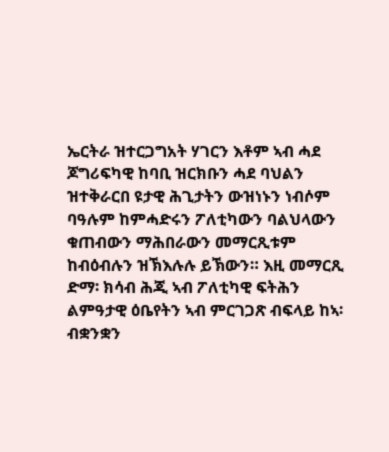ኤርትራ ዝተርጋግአት ሃገርን እቶም ኣብ ሓደ ጆግሪፍካዊ ከባቢ ዝርክቡን ሓደ ባህልን ዝተቅራርበ ዩታዊ ሕጊታትን ውዝነኑን ነብሶም ባዓሉም ከምሓድሩን ፖለቲካውን ባልህላውን ቁጠብውን ማሕበራውን መማርጺቱም ከብዕብሉን ዝኽእሉሉ ይኽውን። እዚ መማርጺ ድማ፡ ክሳብ ሕጂ ኣብ ፖለቲካዊ ፍትሕን ልምዓታዊ ዕቤየትን ኣብ ምርገጋጽ ብፍላይ ከኣ፡ ብቋንቋን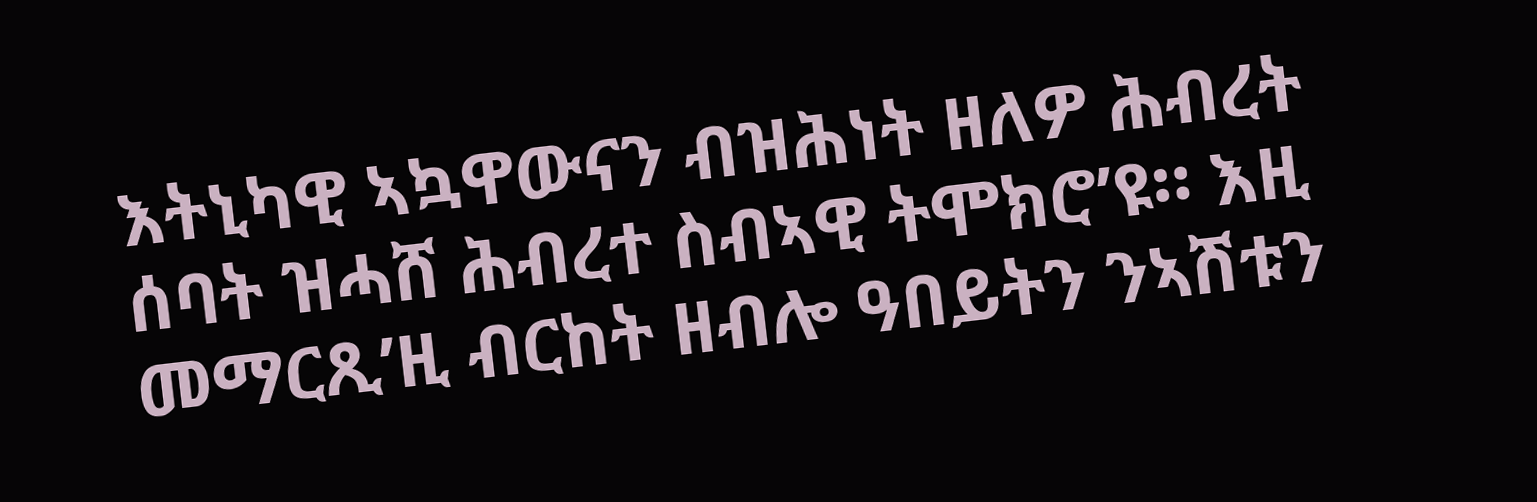እትኒካዊ ኣኳዋውናን ብዝሕነት ዘለዎ ሕብረት ሰባት ዝሓሸ ሕብረተ ስብኣዊ ትሞክሮ’ዩ። እዚ መማርጺ’ዚ ብርከት ዘብሎ ዓበይትን ንኣሽቱን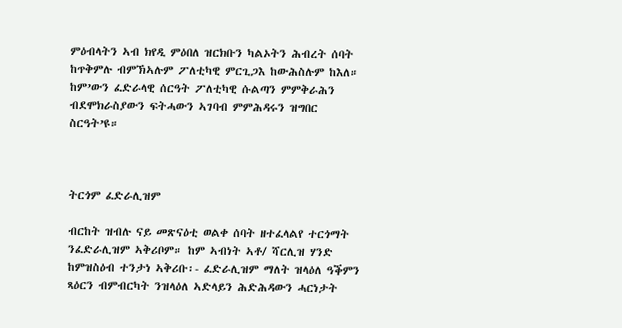ምዕብላትን ኣብ ክየዲ ምዕበለ ዝርክቡን ካልኦትን ሕብረት ሰባት ከጥቅምሉ ብምኽኣሉም ፖለቲካዊ ምርጊጋእ ከውሕስሉም ከእለ። ከም’ውን ፈድራላዊ ሰርዓት ፖለቲካዊ ሱልጣን ምምቅራሕን ብደሞክራስያውን ፍትሓውን ኣገባብ ምምሕዳሩን ዝግበር ስርዓት’ዩ።



ትርጎም ፈድራሊዝም

ብርከት ዝብሉ ናይ መጽናዕቲ ወልቀ ሰባት ዘተፈላልየ ተርጎማት ንፈድራሊዝም ኣቅሪቦም። ከም ኣብነት ኣቶ/ ሻርሊዝ ሃንድ ከምዝስዕብ ተንታነ ኣቅሪቡ፡- ፈድራሊዝም ማለት ዝላዕለ ዓቕምን ጻዕርን ብምብርካት ንዝላዕለ ኣድላይን ሕድሕዳውን ሓርነታት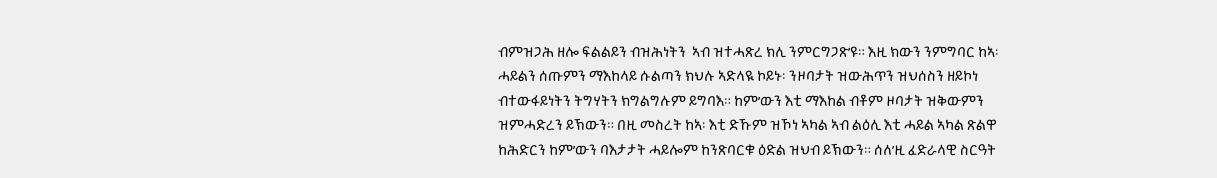ብምዝጋሕ ዘሎ ፍልልይን ብዝሕነትን  ኣብ ዝተሓጽረ ክሊ ንምርግጋጽ’ዩ። እዚ ክውን ንምግባር ከኣ፡ ሓይልን ሰጡምን ማእከላይ ሱልጣን ክህሉ ኣድላዪ ኮይኑ፡ ንዞባታት ዝውሕጥን ዝህሰስን ዘይኮነ ብተውፋይነትን ትግሃትን ክግልግሉም ይግባእ። ከም’ውን እቲ ማእከል ብቶም ዞባታት ዝቅውምን ዝምሓድረን ይኽውን። በዚ መስረት ከኣ፡ እቲ ድኹም ዝኾነ ኣካል ኣብ ልዕሊ እቲ ሓይል ኣካል ጽልዋ ከሕድርን ከም’ውን ባእታታት ሓይሎም ከንጽባርቁ ዕድል ዝህብ ይኽውን። ሰለ’ዚ ፈድራላዊ ስርዓት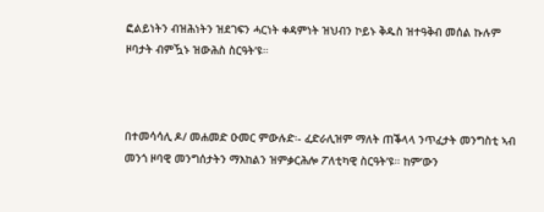ፎልይነትን ብዝሕነትን ዝደገፍን ሓርነት ቀዳምነት ዝህብን ኮይኑ ቅዱስ ዝተዓቅብ መሰል ኩሉም ዞባታት ብምዃኑ ዝውሕስ ስርዓት’ዩ።



በተመሳሳሊ ዶ/ መሐመድ ዑመር ምውሉድ፡- ፈድራሊዝም ማለት ጠቕላላ ንጥፈታት መንግስቲ ኣብ መንጎ ዞባዊ መንግሰታትን ማእከልን ዝምቃርሕሎ ፖለቲካዊ ስርዓት’ዩ። ከም’ውን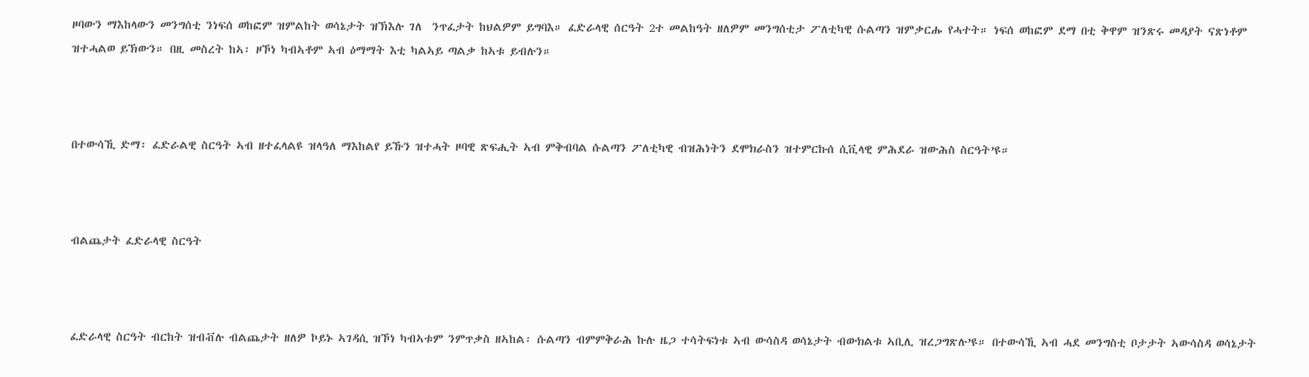ዞባውን ማእከላውን መንግሰቲ ንነፍሰ ወከፎም ዝምልከት ወሳኔታት ዝኽእሉ ገለ  ንጥፈታት ከህልዎም ይግባእ። ፈድራላዊ ሰርዓት 2ተ መልከዓት ዘለዎም መንግሰቲታ ፖለቲካዊ ሱልጣን ዝምቃርሑ የሓተት። ነፍሰ ወከፎም ደማ በቲ ቅዋም ዝንጽሩ መዳያት ናጽነቶም ዝተሓልወ ይኽውን። በዚ መስረት ከኣ፡ ዞኾነ ካብኣቶም ኣብ ዕማማት እቲ ካልኣይ ጣልቃ ከኣቱ ይብሉን።



በተውሳኺ ድማ፡ ፈድራልዊ ስርዓት ኣብ ዘተፈላልዩ ዝላዓለ ማእከልየ ይኹን ዝተሓት ዞባዊ ጽፍሒት ኣብ ምቅብባል ሱልጣን ፖለቲካዊ ብዝሕነትን ደሞክራስን ዝተምርኩሰ ሲቪላዊ ምሕደራ ዝውሕስ ስርዓት’ዩ።



ብልጨታት ፈድራላዊ ስርዓት



ፈድራላዊ ስርዓት ብርከት ዝብቭሉ ብልጨታት ዘለዎ ኮይኑ ኣገዳሲ ዝኾነ ካብኣቱም ንምጥቃስ ዘኣከል፡ ሱልጣን ብምምቅራሕ ኩሉ ዜጋ ተሳትፍነቱ ኣብ ውሳስዳ ወሳኔታት ብውክልቱ ኣቢሊ ዝረጋግጽሉ’ዩ። በተውሳኺ ኣብ ሓደ መንግስቲ ቦታታት ኣውሳስዳ ወሳኔታት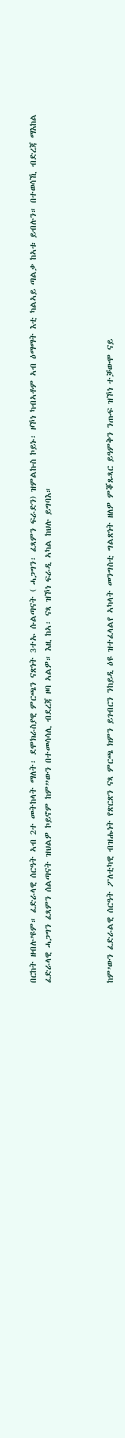በርከት ዘብሉ’ዩም። ፈድራላዊ ሰርዓት ኣብ 2ተ መትከላት ማለት፡ ደሞክራስያዊ ምርጫን ናጽነት 3ተኡ ሱልጣናት ( ሓጋግን፡ ፈጻምን ፍራድን) ዝምልኩስ ኮይኑ፡ ዞኾነ ካብኣቶም ኣብ ዕማማት እቲ ካልኣይ ጣልቃ ከኣቱ ይብሉን። በተወሳኺ ብድረጃ ማእከል ፈድራላዊ ሓጋግን ፈጻምን ሰልጣናት ዝህልዎ ኮይኖም ከም”ውን በተመሳሳሊ ብደረጃ ዞባ ኣልዎ። እዚ ከኣ፡ ናጻ ዝኾነ ፍራዲ ኣካል ከህሉ ይግባእ።



ከም’ውን ፈድራልዊ ሰርዓት ፖለቲካዊ ብዝሑነት የጽርጽን ናጻ ምርጫ ክምን ይገብርን ንከይዲ ዕዩ ዝተፈላልየ ኣካላት መንግስቲ ግልጽነት ዘለዎ ምቖጹጻር ይዓምቅን ንጡፍ ዝኾነ ተቓውሞ ናይ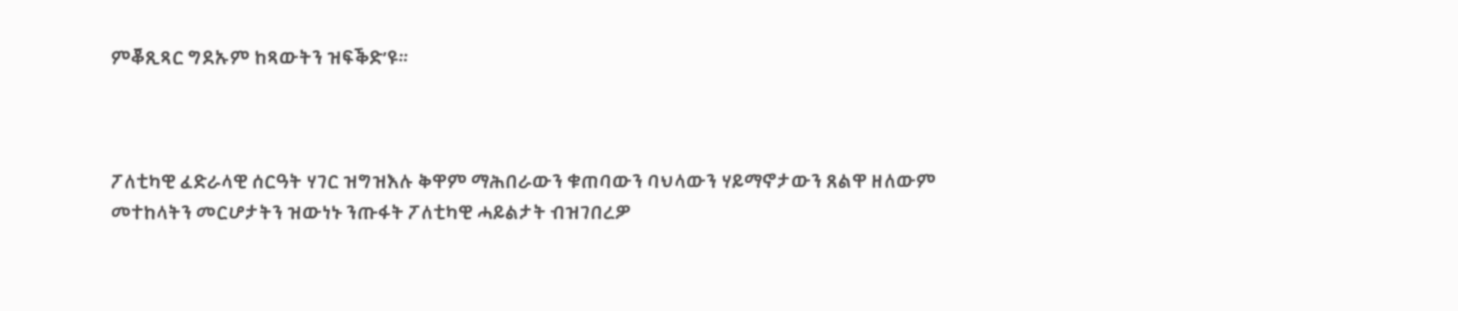ምቖጺጻር ግደኡም ከጻውትን ዝፍቕድ’ዩ።



ፖለቲካዊ ፈድራላዊ ሰርዓት ሃገር ዝግዝእሉ ቅዋም ማሕበራውን ቁጠባውን ባህላውን ሃይማኖታውን ጸልዋ ዘለውም መተከላትን መርሆታትን ዝውነኑ ንጡፋት ፖለቲካዊ ሓይልታት ብዝገበረዎ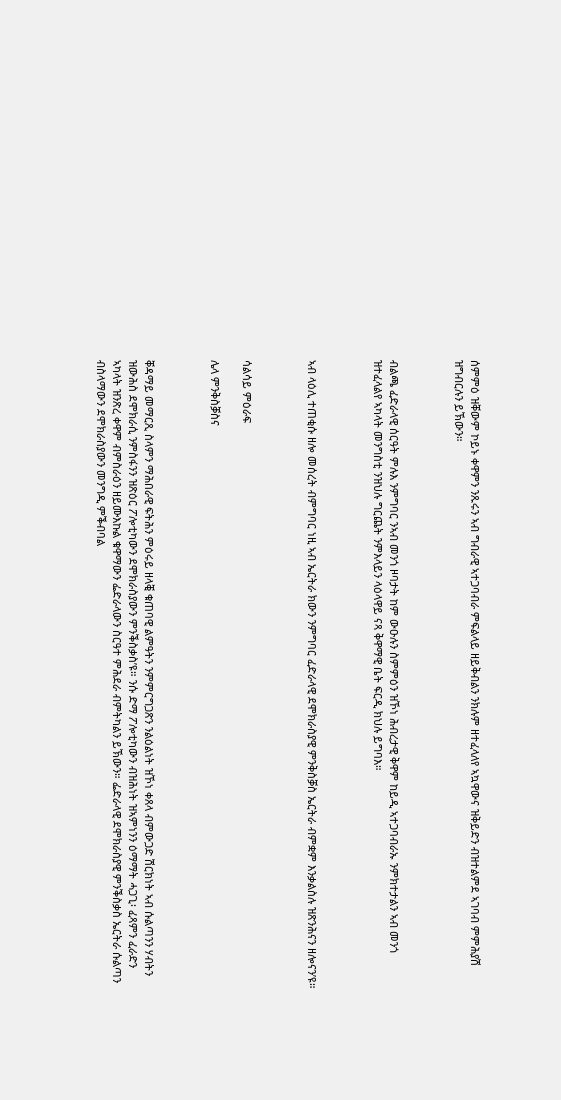ሰምምዕ ዝቐውም ኮይኑ ቀዋምን ንጹሩን ኣብ ግብራዊ ኣተጋባብራ ምፍልላይ ዘይቅብልን ንክሉም ዘተፈላለየ ኣኳዋውና ዝቅይድን ብዝተልምደ ኣገባብ ምምሕያሽ ዝግብርሉን ይኽውን።



ብልጫ ፈድራላዊ ሰርዓት ምሉእ ንምግባር ንኣብ መንጎ ዞባታት ከም ውዑሉን ስምምዕን ዝኾነ ሕብረታዊ ቅዋም ከይዲ ኣተጋባብራኡ ንምክተታልን ኣብ መንጎ ዝተፈላልየ ኣካላት መንግስቲ ንዝህሉ ግርጨት ንምእላይን ላዕላዋይ ናጻ ቅዋማዊ ቤት ፍርዲ ክህሉ ይግባእ።



ኣብ ላዕሊ ተጠቂሱ ዘሎ መሰረት ብምግባር ነዚ ኣብ ኤርትራ ክውን ንምግባር ፈድራላዊ ደሞክራስያዊ ምንቅስቓስ ኤርትራ ብምቋም እንቃልስሉ ዝጽንሕናን ዘሎናን’ዩ።



ሳልሳይ ምዕራፍ

ሌላ ምንቅስቓስና



ቐዳማይ መማርጺ ስላምን ማሕበራዊ ፍትሕን ምዕሩይ ዘላቒ ቁጠባዊ ልምዓትን ንምምርግጋጽን ንልዕልነት ዝኾነ ቀጸላ ብምውጋድ ሽርክነት ኣብ ሱልጣንን ሃብትን ዝውሕስ ደሞክራሲ ንምስፋንን ዝጽዕር ፖሎቲካውን ደሞክራስያውን ምንቕስቃስ’ዩ። ንሱ ድማ ፖሎቲካውን ብዝሕነት ዝኣምነንን ዕማማት ሓጋጊ፡ ፈጻምን ፈራድን ኣካላት ዝንጽረ ቀዋም ብምስራዕን ዘይሙእኩል ቁዋማውን ፌድራላውን ስርዓተ ምሕደራ ብምትካልን ይኽውን። ፌድራላዊ ደሞክራስያዊ ምንቕስቃስ ኤርትራ ሱልጣን ብስላማውን ደሞክራስያውን መንግዲ ምቕብባል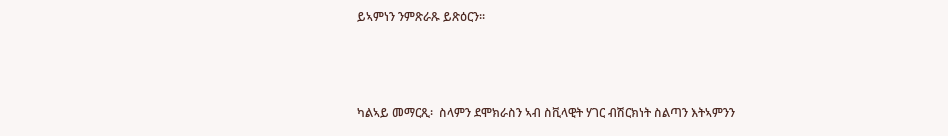ይኣምነን ንምጽራጹ ይጽዕርን።



ካልኣይ መማርጺ፡  ስላምን ደሞክራስን ኣብ ስቪላዊት ሃገር ብሽርክነት ስልጣን እትኣምንን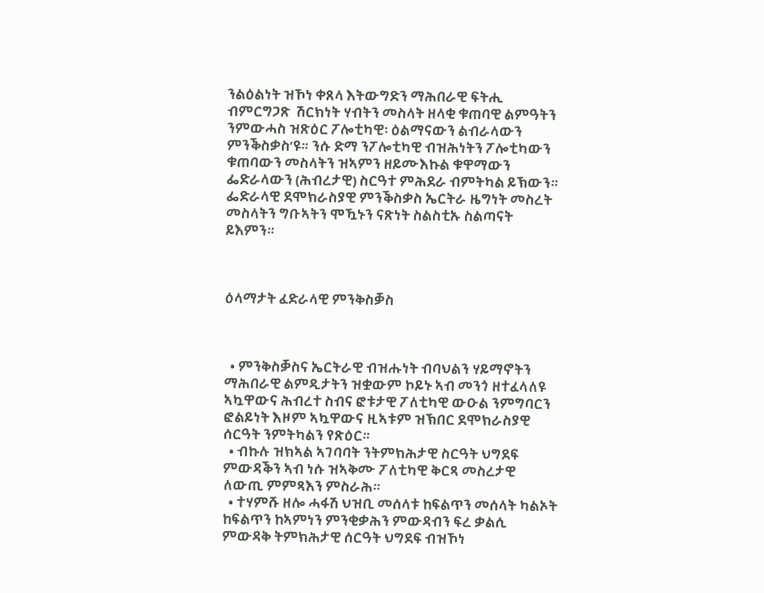ንልዕልነት ዝኾነ ቀጸላ እትውግድን ማሕበራዊ ፍትሒ ብምርግጋጽ  ሽርክነት ሃብትን መስላት ዘላቂ ቁጠባዊ ልምዓትን ንምውሓስ ዝጽዕር ፖሎቲካዊ፡ ዕልማናውን ልብራላውን ምንቕስቃስ’ዩ። ንሱ ድማ ንፖሎቲካዊ ብዝሕነትን ፖሎቲካውን ቁጠባውን መስላትን ዝኣምን ዘይሙእኩል ቁዋማውን ፌድራላውን (ሕብረታዊ) ስርዓተ ምሕደራ ብምትካል ይኽውን። ፌድራላዊ ደሞክራስያዊ ምንቕስቃስ ኤርትራ ዜግነት መስረት መስላትን ግቡኣትን ሞዃኑን ናጽነት ስልስቲኡ ስልጣናት ይእምን።



ዕላማታት ፈድራላዊ ምንቅስቓስ



  • ምንቅስቓስና ኤርትራዊ ብዝሑነት ብባህልን ሃይማኖትን ማሕበራዊ ልምዲታትን ዝቋውም ኮይኑ ኣብ መንጎ ዘተፈላለዩ ኣኳዋውና ሕብረተ ስብና ፎቱታዊ ፖለቲካዊ ውዑል ንምግባርን ፎልይነት እዞም ኣኳዋውና ዚኣቱም ዝኽበር ደሞክራስያዊ ሰርዓት ንምትካልን የጽዕር።
  • ብኩሉ ዝክኣል ኣገባባት ንትምክሕታዊ ስርዓት ህግደፍ ምውዳቕን ኣብ ነሱ ዝኣቅሙ ፖለቲካዊ ቅርጻ መስረታዊ ለውጢ ምምጻእን ምስራሕ።
  • ተሃምሹ ዘሎ ሓፋሽ ህዝቢ መሰላቱ ከፍልጥን መሰላት ካልኦት ከፍልጥን ከኣምነን ምንቂቃሕን ምውዳብን ፍረ ቃልሲ ምውዳቅ ትምክሕታዊ ሰርዓት ህግደፍ ብዝኾነ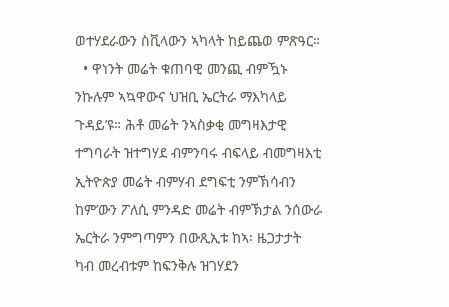ወተሃደራውን ስቪላውን ኣካላት ከይጨወ ምጽዓር።
  • ዋነንት መሬት ቁጠባዊ መንጪ ብምዃኑ ንኩሉም ኣኳዋውና ህዝቢ ኤርትራ ማእካላይ ጉዳይ’ዩ። ሕቶ መሬት ንኣስቃቂ መግዛእታዊ  ተግባራት ዝተግሃደ ብምንባሩ ብፍላይ ብመግዛእቲ ኢትዮጵያ መሬት ብምሃብ ደግፍቲ ንምኽሳብን ከም’ውን ፖለሲ ምንዳድ መሬት ብምኽታል ንሰውራ ኤርትራ ንምግጣምን በውጺኢቱ ከኣ፡ ዜጋታታት ካብ መረብቱም ከፍንቅሉ ዝገሃደን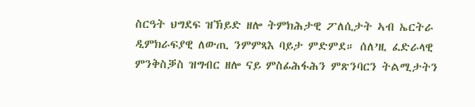ስርዓት ህግደፍ ዝኽይድ ዘሎ ትምክሕታዊ ፖለሲታት ኣብ ኤርትራ ዲምክራፍያዊ ለውጢ ንምምጻእ ባይታ ምድምደ። ሰለ’ዚ ፈድራላዊ ምንቅስቓስ ዝግብር ዘሎ ናይ ምስፊሕፋሕን ምጽንባርን ትልሚታትን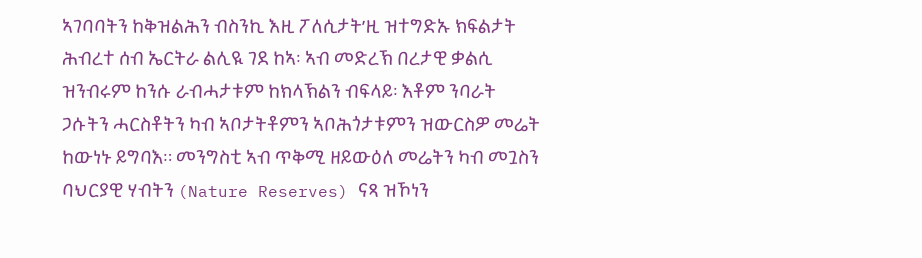ኣገባባትን ከቅዝልሕን ብስንኪ እዚ ፖለሲታት’ዚ ዝተግድኡ ክፍልታት ሕብረተ ሰብ ኤርትራ ልሊዪ ገደ ከኣ፡ ኣብ መድረኽ በረታዊ ቃልሲ ዝንብሩም ከንሱ ራብሓታቱም ከክላኽልን ብፍላይ፡ እቶም ንባራት ጋሱትን ሓርስቶትን ካብ ኣቦታትቶምን ኣቦሕጎታቱምን ዝውርስዎ መሬት ከውነኑ ይግባእ። መንግስቲ ኣብ ጥቅሚ ዘይውዕለ መሬትን ካብ መጓስን ባህርያዊ ሃብትን (Nature Reserves) ናጻ ዝኾነን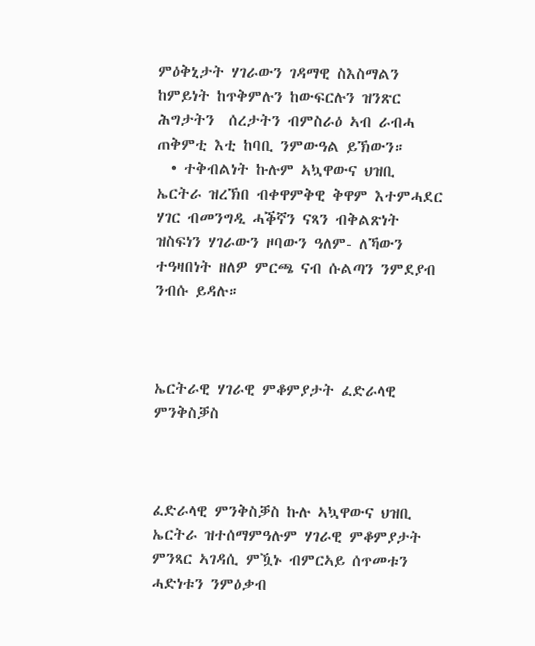ምዕቅኒታት ሃገራውን ገዳማዊ ስእስማልን ከምይነት ከጥቅምሉን ከውፍርሉን ዝንጽር ሕግታትን  ሰረታትን ብምስራዕ ኣብ ራብሓ ጠቅምቲ እቲ ከባቢ ንምውዓል ይኽውን።
  • ተቅብልነት ኩሉም ኣኳዋውና ህዝቢ ኤርትራ ዝረኽበ ብቀዋምቅዊ ቅዋም እተምሓደር ሃገር ብመንግዲ ሓቕኛን ናጻን ብቅልጽነት ዝስፍነን ሃገራውን ዞባውን ዓለም- ለኻውን ተዓዛበነት ዘለዎ ምርጫ ናብ ሱልጣን ንምደያብ ንብሱ ይዳሉ።



ኤርትራዊ ሃገራዊ ምቆምያታት ፈድራላዊ ምንቅስቓስ



ፈድራላዊ ምንቅስቓስ ኩሉ ኣኳዋውና ህዝቢ ኤርትራ ዝተሰማምዓሉም ሃገራዊ ምቆምያታት ምንጻር ኣገዳሲ ምዃኑ ብምርኣይ ሰጥመቱን ሓድነቱን ንምዕቃብ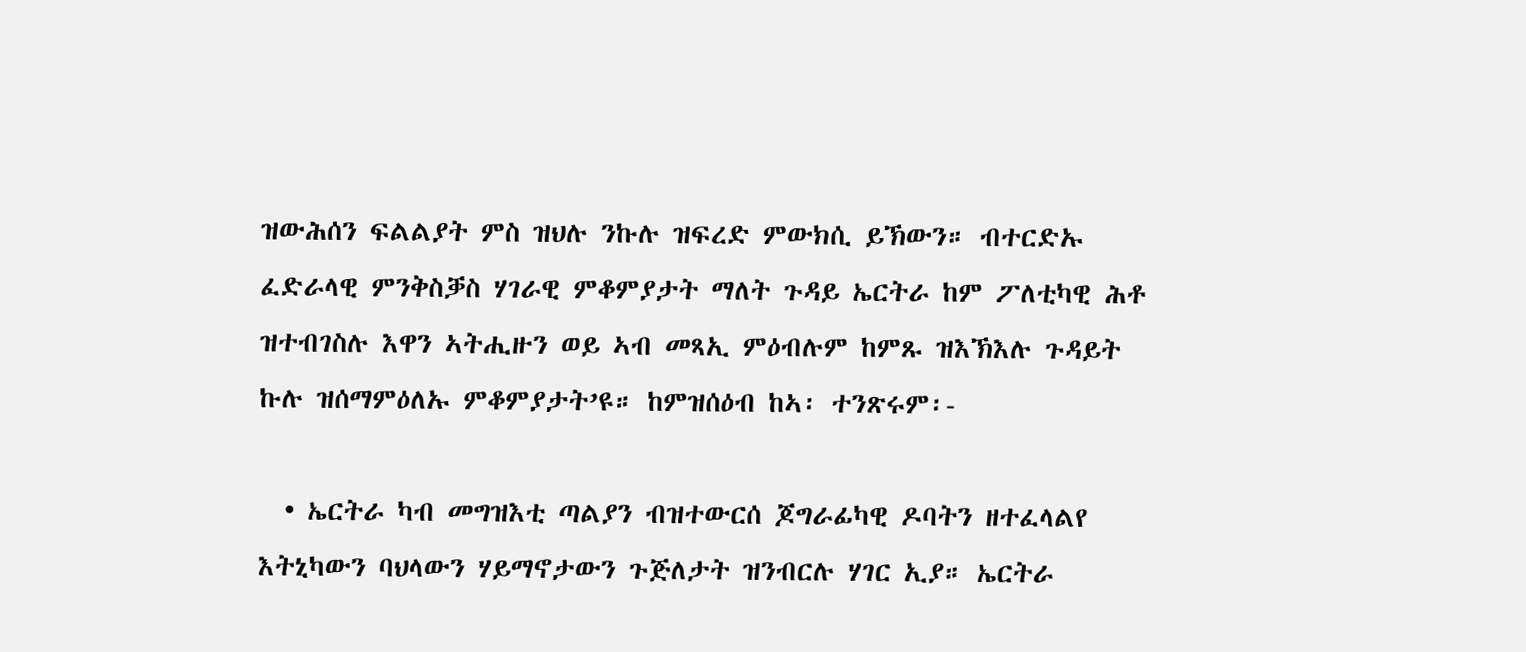ዝውሕሰን ፍልልያት ምስ ዝህሉ ንኩሉ ዝፍረድ ምውክሲ ይኽውን። ብተርድኡ ፈድራላዊ ምንቅስቓስ ሃገራዊ ምቆምያታት ማለት ጉዳይ ኤርትራ ከም ፖለቲካዊ ሕቶ ዝተብገስሉ እዋን ኣትሒዙን ወይ ኣብ መጻኢ ምዕብሉም ከምጹ ዝእኽእሉ ጉዳይት ኩሉ ዝሰማምዕለኡ ምቆምያታት’ዩ። ከምዝሰዕብ ከኣ፡ ተንጽሩም፡-

  • ኤርትራ ካብ መግዝእቲ ጣልያን ብዝተውርሰ ጆግራፊካዊ ዶባትን ዘተፈላልየ እትኒካውን ባህላውን ሃይማኖታውን ጉጅለታት ዝንብርሉ ሃገር ኢያ። ኤርትራ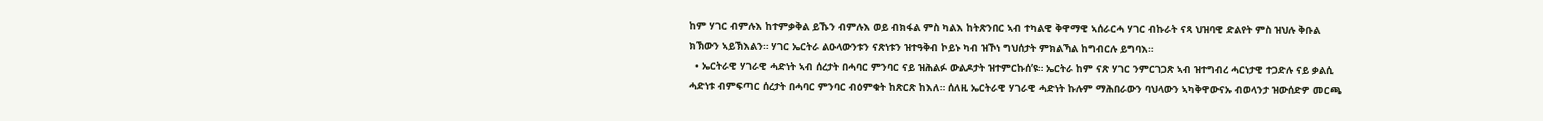ከም ሃገር ብምሉእ ከተምቃቅል ይኹን ብምሉእ ወይ ብክፋል ምስ ካልእ ከትጽንበር ኣብ ተካልዊ ቅዋማዊ ኣሰራርሓ ሃገር ብኩራት ናጻ ህዝባዊ ድልየት ምስ ዝህሉ ቅቡል ክኽውን ኣይኽእልን። ሃገር ኤርትራ ልዑላውንቱን ናጽነቱን ዝተዓቅብ ኮይኑ ካብ ዝኾነ ግህሰታት ምክልኻል ከግብርሉ ይግባእ።
  • ኤርትራዊ ሃገራዊ ሓድነት ኣብ ሰረታት በሓባር ምንባር ናይ ዝሕልፉ ውልዶታት ዝተምርኩሰ’ዩ። ኤርትራ ከም ናጽ ሃገር ንምርገጋጽ ኣብ ዝተግብረ ሓርነታዊ ተጋድሉ ናይ ቃልሲ ሓድነቱ ብምፍጣር ሰረታት በሓባር ምንባር ብዕምቁት ከጽርጽ ከእለ። ሰለዚ ኤርትራዊ ሃገራዊ ሓድነት ኩሉም ማሕበራውን ባህላውን ኣካቅዋውናኡ ብወላንታ ዝውሰድዎ መርጫ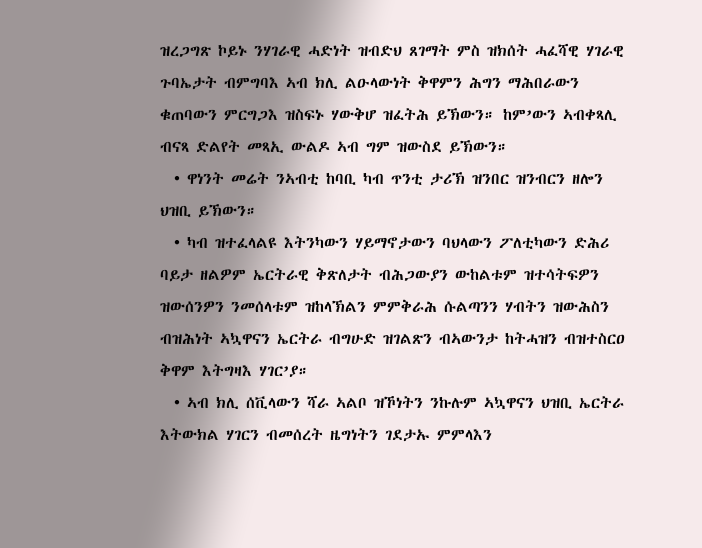ዝረጋግጽ ኮይኑ ንሃገራዊ ሓድነት ዝብድህ ጸገማት ምስ ዝክሰት ሓፈሻዊ ሃገራዊ ጉባኤታት ብምግባእ ኣብ ክሊ ልዑላውነት ቅዋምን ሕግን ማሕበራውን ቁጠባውን ምርግጋእ ዝስፍኑ ሃውቅሆ ዝፈትሕ ይኽውን። ከም’ውን ኣብቀጻሊ ብናጻ ድልየት መጻኢ ውልዶ ኣብ ግም ዝውስደ ይኽውን።
  • ዋነንት መሬት ንኣብቲ ከባቢ ካብ ጥንቲ ታሪኽ ዝንበር ዝንብርን ዘሎን ህዝቢ ይኽውን።
  • ካብ ዝተፈላልዩ እትንካውን ሃይማኖታውን ባህላውን ፖለቲካውን ድሕሪ ባይታ ዘልዎም ኤርትራዊ ቅጽለታት ብሕጋውያን ውከልቱም ዝተሳትፍዎን ዝውሰንዎን ንመሰላቱም ዝከላኽልን ምምቅራሕ ሱልጣንን ሃብትን ዝውሕስን ብዝሕነት ኣኳዋናን ኤርትራ ብግሁድ ዝገልጽን ብኣውንታ ከትሓዝን ብዝተስርዐ ቅዋም እትግዛእ ሃገር’ያ።
  • ኣብ ክሊ ሰቪላውን ሻራ ኣልቦ ዝኾነትን ንኩሉም ኣኳዋናን ህዝቢ ኤርትራ እትውክል ሃገርን ብመሰረት ዜግነትን ገደታኡ ምምላእን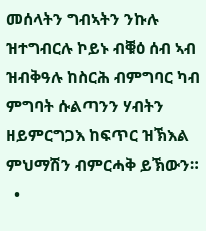መሰላትን ግብኣትን ንኩሉ ዝተግብርሉ ኮይኑ ብቑዕ ሰብ ኣብ ዝብቅዓሉ ከስርሕ ብምግባር ካብ ምግባት ሱልጣንን ሃብትን ዘይምርግጋእ ከፍጥር ዝኽእል ምህማሽን ብምርሓቅ ይኽውን።
  •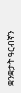ቋንቋታት ዓርብኛን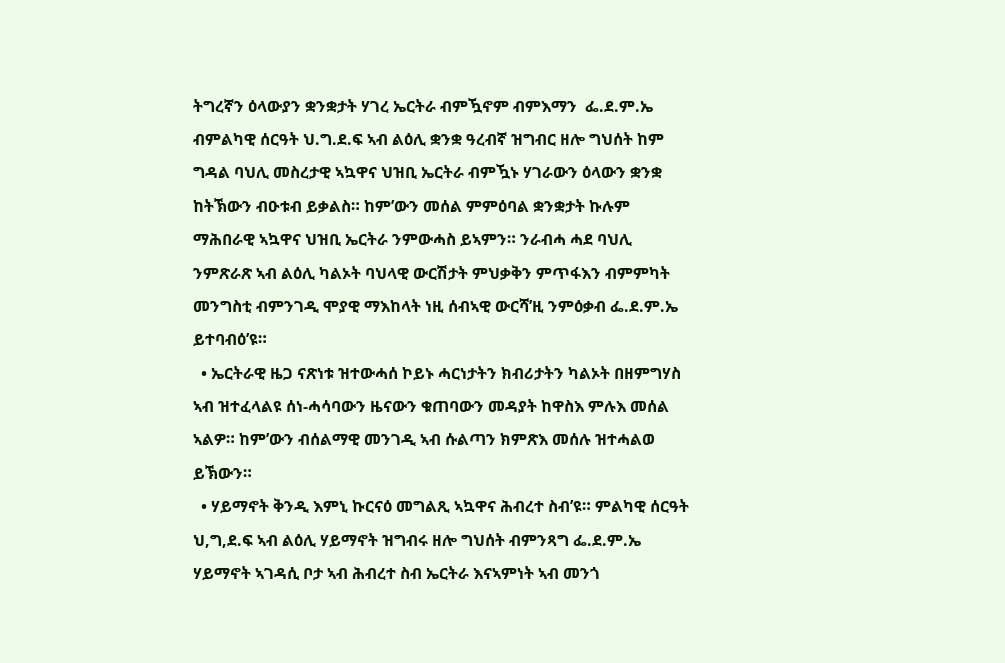ትግረኛን ዕላውያን ቋንቋታት ሃገረ ኤርትራ ብምዃኖም ብምእማን  ፌ.ደ.ም.ኤ ብምልካዊ ሰርዓት ህ.ግ.ደ.ፍ ኣብ ልዕሊ ቋንቋ ዓረብኛ ዝግብር ዘሎ ግህሰት ከም ግዳል ባህሊ መስረታዊ ኣኳዋና ህዝቢ ኤርትራ ብምዃኑ ሃገራውን ዕላውን ቋንቋ ከትኽውን ብዑቱብ ይቃልስ። ከም’ውን መሰል ምምዕባል ቋንቋታት ኩሉም ማሕበራዊ ኣኳዋና ህዝቢ ኤርትራ ንምውሓስ ይኣምን። ንራብሓ ሓደ ባህሊ ንምጽራጽ ኣብ ልዕሊ ካልኦት ባህላዊ ውርሽታት ምህቃቅን ምጥፋእን ብምምካት መንግስቲ ብምንገዲ ሞያዊ ማእከላት ነዚ ሰብኣዊ ውርሻ’ዚ ንምዕቃብ ፌ.ደ.ም.ኤ ይተባብዕ’ዩ።
  • ኤርትራዊ ዜጋ ናጽነቱ ዝተውሓሰ ኮይኑ ሓርነታትን ክብሪታትን ካልኦት በዘምግሃስ ኣብ ዝተፈላልዩ ሰነ-ሓሳባውን ዜናውን ቁጠባውን መዳያት ከዋስእ ምሉእ መሰል ኣልዎ። ከም’ውን ብሰልማዊ መንገዲ ኣብ ሱልጣን ክምጽእ መሰሉ ዝተሓልወ ይኽውን።
  • ሃይማኖት ቅንዲ እምኒ ኩርናዕ መግልጺ ኣኳዋና ሕብረተ ስብ’ዩ። ምልካዊ ሰርዓት ህ,ግ,ደ.ፍ ኣብ ልዕሊ ሃይማኖት ዝግብሩ ዘሎ ግህሰት ብምንጻግ ፌ.ደ.ም.ኤ ሃይማኖት ኣገዳሲ ቦታ ኣብ ሕብረተ ስብ ኤርትራ እናኣምነት ኣብ መንጎ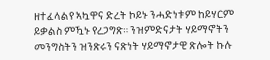ዘተፈላልየ ኣኳዋና ድረት ኮይኑ ንሓድነቱም ከይሃርም ይቃልስ ምዃኑ የረጋግጽ። ንዝምድናታት ሃይማኖትን መንግስትን ዝንጽሩን ናጽነት ሃይማኖታዊ ጽሎት ኩሉ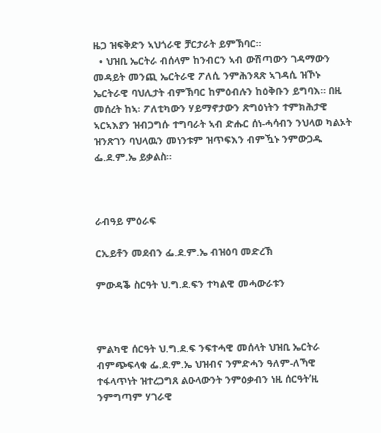ዜጋ ዝፍቅድን ኣህጎራዊ ቻርታራት ይምኽባር።
  • ህዝቢ ኤርትራ ብሰላም ከንብርን ኣብ ውሽጣውን ገዳማውን መዳይት መንጪ ኤርትራዊ ፖለሲ ንምሕንጻጽ ኣገዳሲ ዝኾኑ ኤርትራዊ ባህሊታት ብምኽባር ከምዕብሉን ከዕቅቡን ይግባእ። በዚ መሰረት ከኣ፡ ፖለቲካውን ሃይማኖታውን ጽግዕነትን ተምክሕታዊ ኣርኣእያን ዝብጋግሱ ተግባራት ኣብ ድሑር ሰነ-ሓሳብን ንህላወ ካልኦት ዝንጽገን ባህላዉን መነንቱም ዝጥፍእን ብምዃኑ ንምውጋዱ ፌ.ደ.ም.ኤ ይቃልስ።



ራብዓይ ምዕራፍ

ርኢይቶን መደብን ፌ.ደ.ም.ኤ ብዝዕባ መድረኽ

ምውዳቕ ስርዓት ህ.ግ.ደ.ፍን ተካልዊ መሓውራቱን



ምልካዊ ሰርዓት ህ.ግ.ደ.ፍ ንፍተሓዊ መሰላት ህዝቢ ኤርትራ ብምጭፍላቁ ፌ.ደ.ም.ኤ ህዝብና ንምድሓን ዓለም-ለኻዊ ተፋላጥነት ዝተረጋግጸ ልዑላውንት ንምዕቃብን ነዚ ሰርዓት’ዚ ንምግጣም ሃገራዊ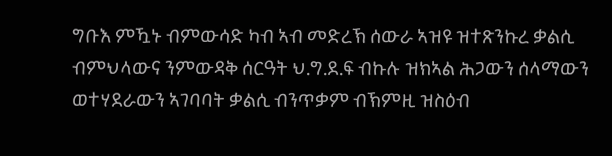ግቡእ ምዃኑ ብምውሳድ ካብ ኣብ መድረኽ ሰውራ ኣዝዩ ዝተጽንኩረ ቃልሲ ብምህላውና ንምውዳቅ ሰርዓት ህ.ግ.ደ.ፍ ብኩሉ ዝክኣል ሕጋውን ሰላማውን ወተሃደራውን ኣገባባት ቃልሲ ብንጥቃም ብኽምዚ ዝስዕብ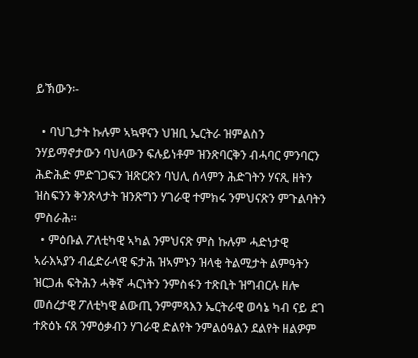ይኽውን፡-

  • ባህጊታት ኩሉም ኣኳዋናን ህዝቢ ኤርትራ ዝምልስን ንሃይማኖታውን ባህላውን ፍሉይነቶም ዝንጽባርቅን ብሓባር ምንባርን ሕድሕድ ምድገጋፍን ዝጽርጽን ባህሊ ሰላምን ሕድገትን ሃናጺ ዘትን ዝስፍንን ቅንጽላታት ዝንጽግን ሃገራዊ ተምክሩ ንምህናጽን ምጉልባትን ምስራሕ።
  • ምዕቡል ፖለቲካዊ ኣካል ንምህናጽ ምስ ኩሉም ሓድነታዊ ኣራእኣያን ብፈድራላዊ ፍታሕ ዝኣምኑን ዝላቂ ትልሚታት ልምዓትን ዝርጋሐ ፍትሕን ሓቅኛ ሓርነትን ንምስፋን ተጽቢት ዝግብርሉ ዘሎ መሰረታዊ ፖለቲካዊ ልውጢ ንምምጻእን ኤርትራዊ ወሳኔ ካብ ናይ ደገ ተጽዕኑ ናጸ ንምዕቃብን ሃገራዊ ድልየት ንምልዕዓልን ደልየት ዘልዎም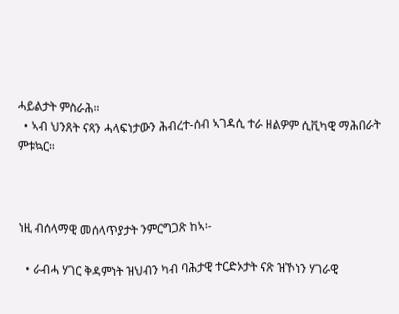ሓይልታት ምስራሕ።
  • ኣብ ህንጸት ናጻን ሓላፍነታውን ሕብረተ-ሰብ ኣገዳሲ ተራ ዘልዎም ሲቪካዊ ማሕበራት ምቱኳር።



ነዚ ብሰላማዊ መሰላጥያታት ንምርግጋጽ ከኣ፡-

  • ራብሓ ሃገር ቅዳምነት ዝህብን ካብ ባሕታዊ ተርድኦታት ናጽ ዝኾነን ሃገራዊ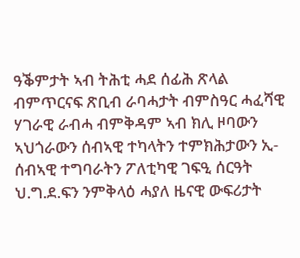ዓቕምታት ኣብ ትሕቲ ሓደ ሰፊሕ ጽላል ብምጥርናፍ ጽቢብ ራባሓታት ብምስዓር ሓፈሻዊ ሃገራዊ ራብሓ ብምቅዳም ኣብ ክሊ ዞባውን ኣህጎራውን ሰብኣዊ ተካላትን ተምክሕታውን ኢ-ሰብኣዊ ተግባራትን ፖለቲካዊ ገፍዒ ሰርዓት ህ.ግ.ደ.ፍን ንምቅላዕ ሓያለ ዜናዊ ውፍሪታት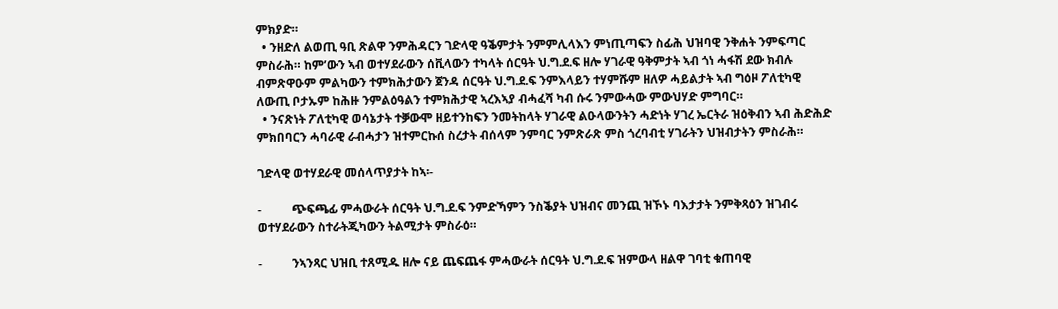ምክያድ።
  • ንዘድለ ልወጢ ዓቢ ጽልዋ ንምሕዳርን ገድላዊ ዓቕምታት ንምምሊላእን ምነጢጣፍን ስፊሕ ህዝባዊ ንቅሐት ንምፍጣር ምስራሕ። ከም’ውን ኣብ ወተሃደራውን ሰቪላውን ተካላት ሰርዓት ህ.ግ.ደ.ፍ ዘሎ ሃገራዊ ዓቅምታት ኣብ ጎነ ሓፋሽ ደው ክብሉ ብምጽዋዑም ምልካውን ተምክሕታውን ጀንዳ ሰርዓት ህ.ግ.ደ.ፍ ንምእላይን ተሃምሹም ዘለዎ ሓይልታት ኣብ ግዕዞ ፖለቲካዊ ለውጢ ቦታኡም ከሕዙ ንምልዕዓልን ተምክሕታዊ ኣረእኣያ ብሓፈሻ ካብ ሱሩ ንምውሓው ምውህሃድ ምግባር።
  • ንናጽነት ፖለቲካዊ ወሳኔታት ተቓውሞ ዘይተንከፍን ንመትከላት ሃገራዊ ልዑላውንትን ሓድነት ሃገረ ኤርትራ ዝዕቅብን ኣብ ሕድሕድ ምክበባርን ሓባራዊ ራብሓታን ዝተምርኩሰ ስረታት ብሰላም ንምባር ንምጽራጽ ምስ ጎረባብቲ ሃገራትን ህዝብታትን ምስራሕ።

ገድላዊ ወተሃደራዊ መሰላጥያታት ከኣ፡-

-          ጭፍጫፊ ምሓውራት ሰርዓት ህ.ግ.ደ.ፍ ንምድኻምን ንስቕያት ህዝብና መንጪ ዝኾኑ ባእታታት ንምቅጻዕን ዝገብሩ ወተሃደራውን ስተራትጂካውን ትልሚታት ምስራዕ።

-          ንኣንጻር ህዝቢ ተጸሚዱ ዘሎ ናይ ጨፍጨፋ ምሓውራት ሰርዓት ህ.ግ.ደ.ፍ ዝምውላ ዘልዋ ገባቲ ቁጠባዊ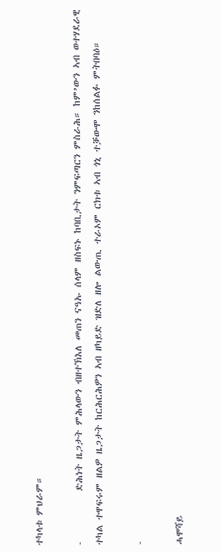ተካላቱ ምህራም።

-          ድሕነት ዜጋታት ምሕላውን ብዘተኽእለ መጠን ናዓኡ ሰላም ዘስፍኑ ከባቢታት ንምፍጣርን ምስራሕ። ከም’ውን ኣብ ወተሃደራዊ ተካል ተዋፍሩም ዘልዎ ዜጋታት ከርሕርሕዎን ኣብ ዘካይድ ዝድለ ዘሎ ልውጢ ተራኦም ርክቱ ኣብ ጎኒ ተቓውሞ ንከሰልፉ ምትበባዕ።

-

ሓሞሻይ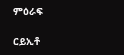ምዕራፍ

ርይኢቶ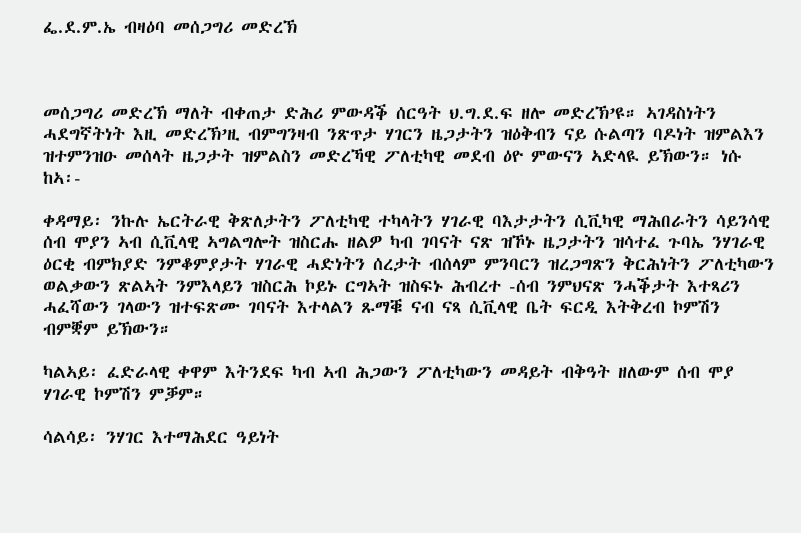ፌ.ደ.ም.ኤ ብዛዕባ መሰጋግሪ መድረኽ



መሰጋግሪ መድረኽ ማለት ብቀጠታ ድሕሪ ምውዳቕ ሰርዓት ህ.ግ.ደ.ፍ ዘሎ መድረኽ’ዩ። ኣገዳስነትን ሓደግኛትነት እዚ መድረኽ’ዚ ብምግንዛብ ንጽጥታ ሃገርን ዜጋታትን ዝዕቅብን ናይ ሱልጣን ባዶነት ዝምልእን ዝተምንዝዑ መሰላት ዜጋታት ዝምልስን መድረኻዊ ፖለቲካዊ መደብ ዕዮ ምውናን ኣድላዪ ይኽውን። ነሱ ከኣ፡-

ቀዳማይ፡ ንኩሉ ኤርትራዊ ቅጽለታትን ፖለቲካዊ ተካላትን ሃገራዊ ባእታታትን ሲቪካዊ ማሕበራትን ሳይንሳዊ ሰብ ሞያን ኣብ ሲቪላዊ ኣግልግሎት ዝስርሑ ዘልዎ ካብ ገባናት ናጽ ዝኾኑ ዜጋታትን ዝሳተፈ ጉባኤ ንሃገራዊ ዕርቂ ብምክያድ ንምቆምያታት ሃገራዊ ሓድነትን ሰረታት ብሰላም ምንባርን ዝረጋግጽን ቅርሕነትን ፖለቲካውን ወልቃውን ጽልኣት ንምእላይን ዝስርሕ ኮይኑ ርግኣት ዝስፍኑ ሕብረተ -ሰብ ንምህናጽ ንሓቕታት እተጻሪን ሓፈሻውን ገላውን ዝተፍጽሙ ገባናት እተላልን ጹማቑ ናብ ናጻ ሲቪላዊ ቤት ፍርዲ እትቅረብ ኮምሽን ብምቛም ይኽውን።

ካልኣይ፡ ፈድራላዊ ቀዋም እትንደፍ ካብ ኣብ ሕጋውን ፖለቲካውን መዳይት ብቅዓት ዘለውም ሰብ ሞያ ሃገራዊ ኮምሽን ምቓም።

ሳልሳይ፡ ንሃገር እተማሕደር ዓይነት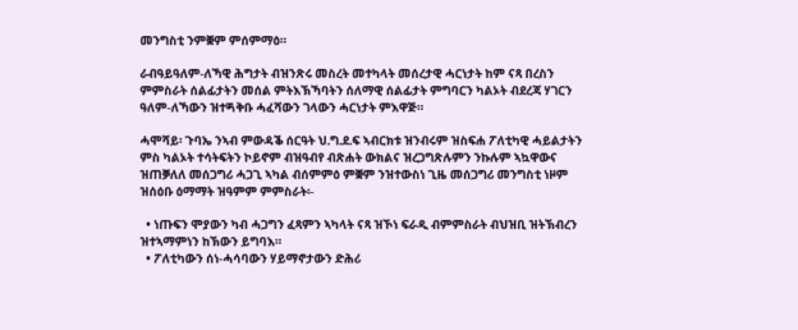መንግስቲ ንምቛም ምሰምማዕ።

ራብዓይዓለም-ለኻዊ ሕግታት ብዝንጽሩ መስረት መተካላት መሰረታዊ ሓርነታት ከም ናጻ በረስን ምምስራት ሰልፊታትን መሰል ምትእኽኻባትን ሰለማዊ ሰልፊታት ምግባርን ካልኦት ብደረጃ ሃገርን ዓለም-ለኻውን ዝተጝቅቡ ሓፈሻውን ገላውን ሓርነታት ምእዋጅ።

ሓሞሻይ፡ ጉባኤ ንኣብ ምውዳቕ ሰርዓት ህ.ግ.ደ.ፍ ኣብርክቱ ዝንብሩም ዝስፍሐ ፖለቲካዊ ሓይልታትን ምስ ካልኦት ተሳትፍትን ኮይኖም ብዝዓብየ ብጽሐት ውክልና ዝረጋግጽሉምን ንኩሉም ኣኳዋውና ዝጠቓለለ መሰጋግሪ ሓጋጊ ኣካል ብሰምምዕ ምቛም ንዝተውስነ ጊዜ መሰጋግሪ መንግስቲ ነዞም ዝሰዕቡ ዕማማት ዝዓምም ምምስራት፡-

  • ነጡፍን ሞያውን ካብ ሓጋግን ፈጻምን ኣካላት ናጻ ዝኾነ ፍራዲ ብምምስራት ብህዝቢ ዝትኽብረን ዝተኣማምነን ከኽውን ይግባእ።
  • ፖለቲካውን ሰነ-ሓሳባውን ሃይማኖታውን ድሕሪ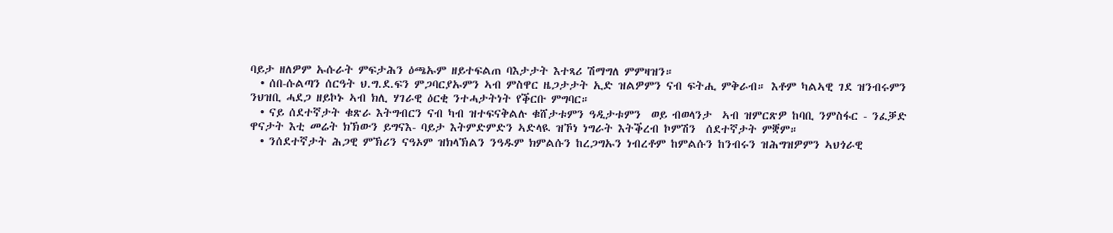ባይታ ዘለዎም ኡሱራት ምፍታሕን ዕጫኡም ዘይተፍልጠ ባእታታት እተጻሪ ሽማግለ ምምዛዝን።
  • ሰበ-ሱልጣን ሰርዓት ህ.ግ.ደ.ፍን ምጋባርያኡምን ኣብ ምስዋር ዜጋታታት ኢድ ዝልዎምን ናብ ፍትሒ ምቅራብ። እቶም ካልኣዊ ገደ ዝንብሩምን ንህዝቢ ሓደጋ ዘይኮኑ ኣብ ክሊ ሃገራዊ ዕርቂ ንተሓታትነት የቕርቡ ምግባር።
  • ናይ ሰደተኛታት ቁጽራ እትግብርን ናብ ካብ ዝተፍናቅልሉ ቁሸታቱምን ዓዲታቱምን  ወይ ብወላንታ  ኣብ ዝምርጽዎ ከባቢ ንምስፋር - ንፈቓድ ዋናታት እቲ መሬት ክኽውን ይግናእ- ባይታ እትምድምድን ኣድላዪ ዝኾነ ነግራት እትቕረብ ኮምሽን  ሰደተኛታት ምቛም።
  • ንሰደተኛታት ሕጋዊ ምኽሪን ናዓኦም ዝክላኽልን ንዓዱም ክምልሱን ከረጋግኡን ነብረቶም ከምልሱን ከንብሩን ዝሕግዝዎምን ኣህጎራዊ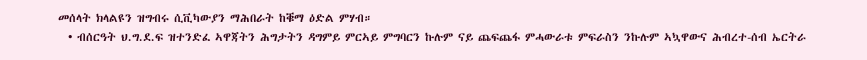መሰላት ክላልዩን ዝግብሩ ሲቪካውያን ማሕበራት ከቑማ ዕድል ምሃብ።
  • ብሰርዓት ህ.ግ.ደ.ፍ ዝተንድፈ ኣዋጃትን ሕግታትን ዳግምይ ምርኣይ ምግባርን ኩሉም ናይ ጨፍጨፋ ምሓውራቱ ምፍራስን ንኩሉም ኣኳዋውና ሕብረተ-ሰብ ኤርትራ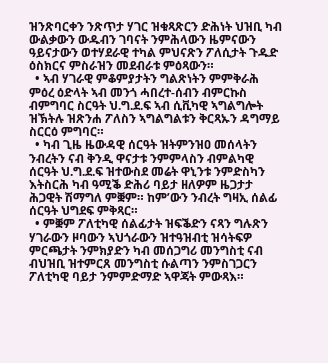ዝንጽባርቀን ንጽጥታ ሃገር ዝቁጻጽርን ድሕነት ህዝቢ ካብ ውልቃውን ውዱብን ገባናት ንምሕላውን ዜምናውን ዓይናታውን ወተሃደራዊ ተካል ምህናጽን ፖለሲታት ጉዱድ ዕስክርና ምስራዝን መደብራቱ ምዕጻውን።
  • ኣብ ሃገራዊ ምቆምያታትን ግልጽነትን ምምቅራሕ ምዕረ ዕድላት ኣብ መንጎ ሓበረተ-ሰብን ብምርኩስ ብምግባር ስርዓት ህ.ግ.ደ.ፍ ኣብ ሲቪካዊ ኣግልግሎት ዝኽትሉ ዝጽንሐ ፖለስን ኣግልግልቱን ቅርጻኡን ዳግማይ ስርርዕ ምግባር።
  • ካብ ጊዜ ዜውዳዊ ሰርዓት ዝትምንዝዐ መሰላትን ንብረትን ናብ ቅንዲ ዋናታቱ ንምምላስን ብምልካዊ ሰርዓት ህ.ግ.ደ.ፍ ዝተውስደ መሬት ዋኒንቱ ንምድስካን እትስርሕ ካብ ዓሚቕ ድሕሪ ባይታ ዘለዎም ዜጋታታ ሕጋዊት ሽማግለ ምቛም። ከም’ውን ንብረት ግዛኢ ሰልፊ  ሰርዓት ህግደፍ ምቅጻር።
  • ምቛም ፖለቲካዊ ሰልፊታት ዝፍቕድን ናጻን ግሉጽን ሃገራውን ዞባውን ኣህጎራውን ዝተዓዝብቲ ዝሳትፍዎ ምርጫታት ንምክያድን ካብ መሰጋግሪ መንግስቲ ናብ ብህዝቢ ዝተምርጸ መንግስቲ ሱልጣን ንምስገጋርን ፖለቲካዊ ባይታ ንምምድማድ ኣዋጃት ምውጻእ።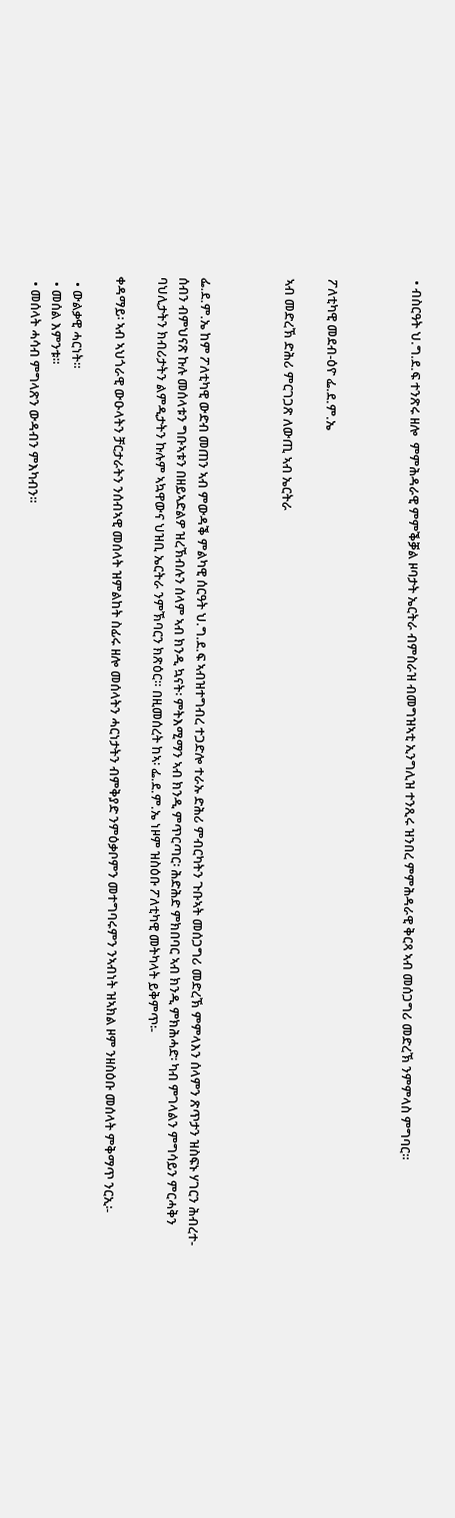• ብስርዓት ህ.ግ.ደ.ፍ ተንጽሩ ዘሎ  ምምሕዳራዊ ምምቕቓል ዞባታት ኤርትራ ብምስራዝ ብመግዝኣቲ ኢንግሊዝ ተንጺሩ ዝንበረ ምምሕዳራዊ ቅርጻ ኣብ መሰጋግሪ መድረኽ ንምምላስ ምግባር።



ፖለቲካዊ መደብ-ዕዮ ፌ.ደ.ም.ኤ

ኣብ መድረኽ ድሕሪ ምርገጋጽ ለውጢ ኣብ ኤርትራ



ፌ.ደ.ም.ኤ ከም ፖለቲካዊ ውድብ መጠን ኣብ ምውዳቕ ምልካዊ ሰርዓት ህ.ግ.ደ.ፍ ኣብዝተግብረ ተጋድሎ ተራኡ ድሕሪ ምብርካትን ጉቡኣት መሰጋግሪ መድረኽ ምምላእን ሰላምን ጽጥታን ዝስፍኑ ሃገርን ሕብረተ-ሰብን ብምህናጽ ኩሉ መሰላቱን ግቡኣቱን በዘይኣድልዎ ዝረኽብሉን ሰላም ኣብ ክንዲ ኳናት፡ ምትእሚማን ኣብ ክንዲ ምጥርጣር፡ ሕድሕድ ምክበባር ኣብ ክንዲ ምክሕሓድ፡ ካብ ምገላልን ምግሳይን ምርሓቅን ባህሊታትን ክብሪታትን ልምዲታትን ኩሉም ኣኳዋውና ህዝቢ ኤርትራ ንምኽባርን ክጽዕር። በዚመሰረት ከኣ፡ ፌ.ደ.ም.ኤ ነዞም ዝስዕቡ ፖለቲካዊ መትካላት ይቅምጥ፡-

ቀዳማይ፡ ኣብ ኣህጎራዊ ውዑላትን ቻርታራትን ንሰብኣዊ መሰላት ዝምልከት ስፊሩ ዘሎ መሰላትን ሓርነታትን ብምቅያድ ንምዕቃቦምን መተግባሩምን ንኣብነት ዝኣክል ዞም ንዘስዕቡ መሰላት ምቅማጥ ንርኢ፡-

  • ውልቃዊ ሓርነት።
  • መሰል እምንቱ።
  • መሰላት ሓሳብ ምግላጽን ውዳብን ምእካብን።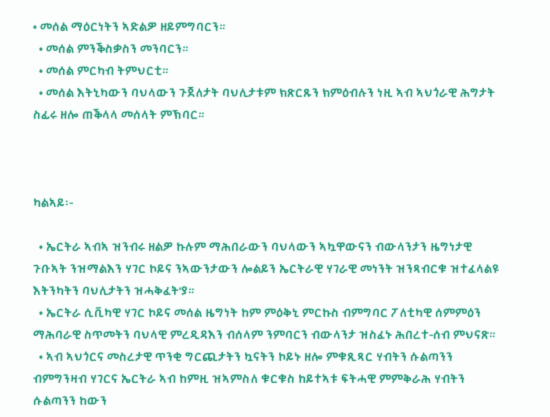• መሰል ማዕርነትን ኣድልዎ ዘይምግባርን።
  • መሰል ምንቕስቃስን መንባርን።
  • መሰል ምርካብ ትምህርቲ።
  • መሰል እትኒካውን ባህላውን ጉጀለታት ባህሊታቱም ክጽርጹን ክምዕብሉን ነዚ ኣብ ኣህጎራዊ ሕግታት ስፊሩ ዘሎ ጠቕላላ መሰላት ምኽባር።



ካልኣይ፡-

  • ኤርትራ ኣብኣ ዝንብሩ ዘልዎ ኩሉም ማሕበራውን ባህላውን ኣኳዋውናን ብውላንታን ዜግነታዊ ጉቡኣት ንዝማልእን ሃገር ኮይና ንኣውንታውን ሎልይን ኤርትራዊ ሃገራዊ መነንት ዝንጻብርቁ ዝተፈላልዩ እትንካትን ባህሊታትን ዝሓቅፈት’ያ።
  • ኤርትራ ሲቪካዊ ሃገር ኮይና መሰል ዜግነት ከም ምዕቅኒ ምርኩስ ብምግባር ፖለቲካዊ ሰምምዕን ማሕባራዊ ስጥመትን ባህላዊ ምረዲዳእን ብሰላም ንምባርን ብውላንታ ዝስፈኑ ሕበረተ-ሰብ ምህናጽ።
  • ኣብ ኣህጎርና መስረታዊ ጥንቂ ግርጪታትን ኳናትን ኮይኑ ዘሎ ምቁጺጻር ሃብትን ሱልጣንን ብምግንዛብ ሃገርና ኤርትራ ኣብ ከምዚ ዝኣምስለ ቁርቁስ ከይተኣቱ ፍትሓዊ ምምቅራሕ ሃብትን ሱልጣንን ከውን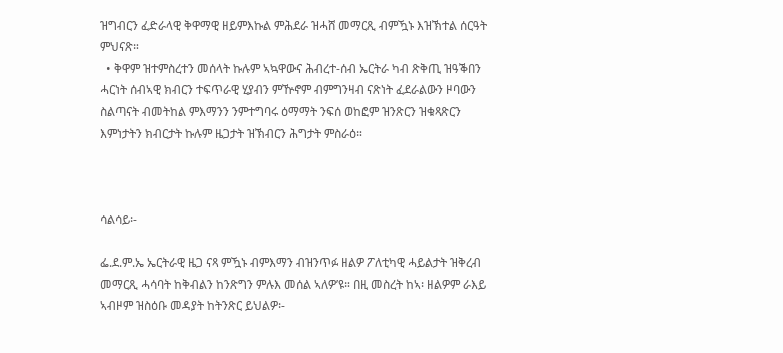ዝግብርን ፈድራላዊ ቅዋማዊ ዘይምእኩል ምሕደራ ዝሓሸ መማርጺ ብምዃኑ እዝኽተል ሰርዓት ምህናጽ።
  • ቅዋም ዝተምስረተን መሰላት ኩሉም ኣኳዋውና ሕብረተ-ሰብ ኤርትራ ካብ ጽቅጢ ዝዓቕበን ሓርነት ሰብኣዊ ክብርን ተፍጥራዊ ሂያብን ምዅኖም ብምግንዛብ ናጽነት ፈደራልውን ዞባውን ስልጣናት ብመትከል ምእማንን ንምተግባሩ ዕማማት ንፍሰ ወከፎም ዝንጽርን ዝቁጻጽርን እምነታትን ክብርታት ኩሉም ዜጋታት ዝኽብርን ሕግታት ምስራዕ።



ሳልሳይ፡-

ፌ.ደ.ም.ኤ ኤርትራዊ ዜጋ ናጻ ምዃኑ ብምእማን ብዝንጥፉ ዘልዎ ፖለቲካዊ ሓይልታት ዝቅረብ መማርጺ ሓሳባት ከቅብልን ከንጽግን ምሉእ መሰል ኣለዎ’ዩ። በዚ መስረት ከኣ፡ ዘልዎም ራእይ ኣብዞም ዝስዕቡ መዳያት ከትንጽር ይህልዎ፡-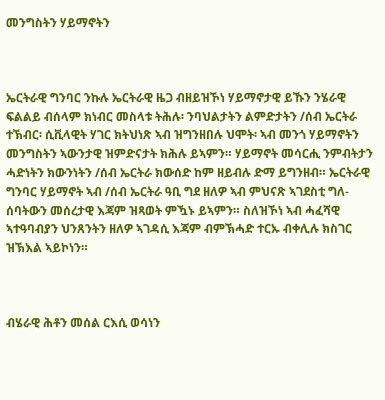መንግስትን ሃይማኖትን



ኤርትራዊ ግንባር ንኩሉ ኤርትራዊ ዜጋ ብዘይዝኾነ ሃይማኖታዊ ይኹን ንሄራዊ ፍልልይ ብሰላም ክነብር መስላቱ ትሕሉ፡ ንባህልታትን ልምድታትን /ሰብ ኤርትራ ተኽብር፡ ሲቪላዊት ሃገር ክትህነጽ ኣብ ዝግንዘበሉ ህሞት፡ ኣብ መንጎ ሃይማኖትን መንግስትን ኣውንታዊ ዝምድናታት ክሕሉ ይኣምን። ሃይማኖት መሳርሒ ንምብትታን ሓድነትን ክውንነትን /ሰብ ኤርትራ ክውሰድ ከም ዘይብሉ ድማ ይግንዘብ። ኤርትራዊ ግንባር ሃይማኖት ኣብ /ሰብ ኤርትራ ዓቢ ግደ ዘለዎ ኣብ ምህናጽ ኣገደስቲ ግለ-ሰባትውን መሰረታዊ እጃም ዝጻወት ምዃኑ ይኣምን። ስለዝኾነ ኣብ ሓፈሻዊ ኣተዓባብያን ህንጸንትን ዘለዎ ኣገዳሲ እጃም ብምኽሓድ ተርኡ ብቀሊሉ ክስገር ዝኽእል ኣይኮነን።



ብሄራዊ ሕቶን መሰል ርእሲ ወሳነን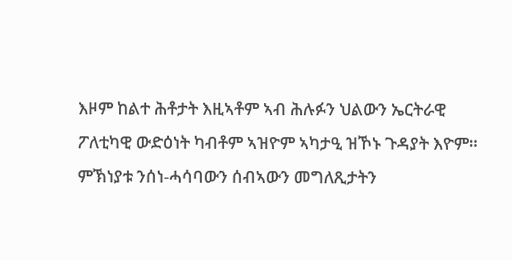እዞም ከልተ ሕቶታት እዚኣቶም ኣብ ሕሉፉን ህልውን ኤርትራዊ ፖለቲካዊ ውድዕነት ካብቶም ኣዝዮም ኣካታዒ ዝኾኑ ጉዳያት እዮም። ምኽነያቱ ንሰነ-ሓሳባውን ሰብኣውን መግለጺታትን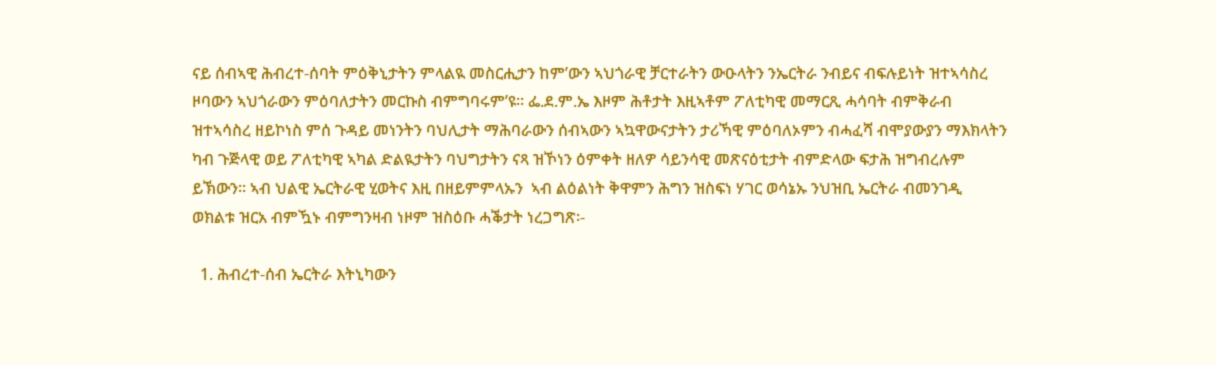ናይ ሰብኣዊ ሕብረተ-ሰባት ምዕቅኒታትን ምላልዪ መስርሒታን ከም’ውን ኣህጎራዊ ቻርተራትን ውዑላትን ንኤርትራ ንብይና ብፍሉይነት ዝተኣሳስረ ዞባውን ኣህጎራውን ምዕባለታትን መርኩስ ብምግባሩም’ዩ። ፌ.ደ.ም.ኤ እዞም ሕቶታት እዚኣቶም ፖለቲካዊ መማርጺ ሓሳባት ብምቅራብ ዝተኣሳስረ ዘይኮነስ ምሰ ጉዳይ መነንትን ባህሊታት ማሕባራውን ሰብኣውን ኣኳዋውናታትን ታሪኻዊ ምዕባለኦምን ብሓፈሻ ብሞያውያን ማእክላትን ካብ ጉጅላዊ ወይ ፖለቲካዊ ኣካል ድልዪታትን ባህግታትን ናጻ ዝኾነን ዕምቀት ዘለዎ ሳይንሳዊ መጽናዕቲታት ብምድላው ፍታሕ ዝግብረሉም ይኽውን። ኣብ ህልዊ ኤርትራዊ ሂወትና እዚ በዘይምምላኡን  ኣብ ልዕልነት ቅዋምን ሕግን ዝስፍነ ሃገር ወሳኔኡ ንህዝቢ ኤርትራ ብመንገዲ ወክልቱ ዝርአ ብምዃኑ ብምግንዛብ ነዞም ዝስዕቡ ሓቕታት ነረጋግጽ፡-

  1. ሕብረተ-ሰብ ኤርትራ እትኒካውን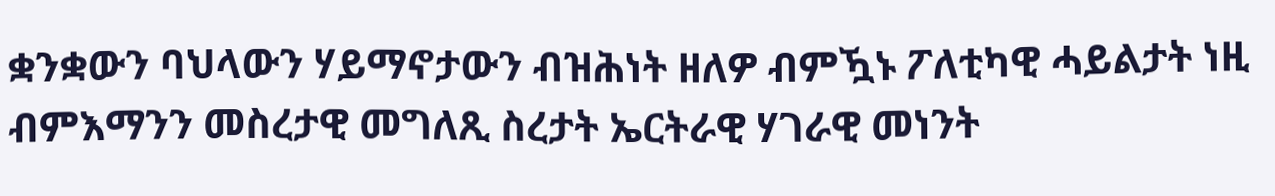ቋንቋውን ባህላውን ሃይማኖታውን ብዝሕነት ዘለዎ ብምዃኑ ፖለቲካዊ ሓይልታት ነዚ ብምእማንን መስረታዊ መግለጺ ስረታት ኤርትራዊ ሃገራዊ መነንት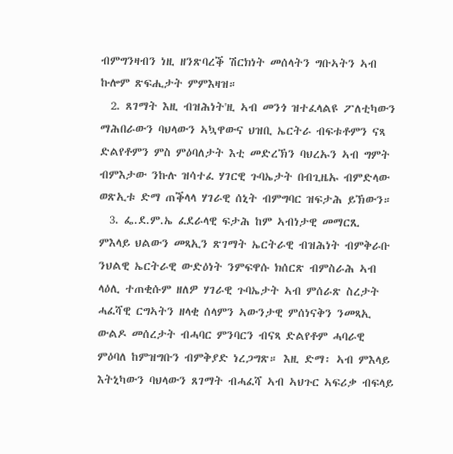ብምግንዛብን ነዚ ዘንጽባረቕ ሽርክነት መሰላትን ግቡኣትን ኣብ ኩሎም ጽፍሒታት ምምእዛዝ።
  2. ጸገማት እዚ ብዝሕነት'ዚ ኣብ መንጎ ዝተፈላልዩ ፖለቲካውን ማሕበራውን ባህላውን ኣኳዋውና ህዝቢ ኤርትራ ብፍቱቶምን ናጻ ድልየቶምን ምስ ምዕባለታት እቲ መድረኽን ባህረኡን ኣብ ግምት ብምእታው ንኩሉ ዝሳተፈ ሃገርዊ ጉባኤታት በብጊዜኡ ብምድላው ወጽኢቱ ድማ ጠቕላላ ሃገራዊ ሰኒት ብምግባር ዝፍታሕ ይኽውን።
  3. ፌ.ደ.ም.ኤ ፈደራላዊ ፍታሕ ከም ኣብነታዊ መማርጺ ምእላይ ህልውን መጻኢን ጽገማት ኤርትራዊ ብዝሕነት ብምቅራቡ ንህልዊ ኤርትራዊ ውድዕነት ንምፍዋሱ ክሰርጽ ብምስራሕ ኣብ ላዕሊ ተጠቂሱም ዘለዎ ሃገራዊ ጉባኤታት ኣብ ምሰራጽ ስረታት ሓፈሻዊ ርግኣትን ዘላቂ ሰላምን ኣውንታዊ ምሰነናቅን ንመጻኢ ውልዶ መሰረታት ብሓባር ምንባርን ብናጻ ድልየቶም ሓባራዊ ምዕባለ ከምዝግቡን ብምቅያድ ነረጋግጽ። እዚ ድማ፡ ኣብ ምእላይ እትኒካውን ባህላውን ጸገማት ብሓፈሻ ኣብ ኣህጉር ኣፍሪቃ ብፍላይ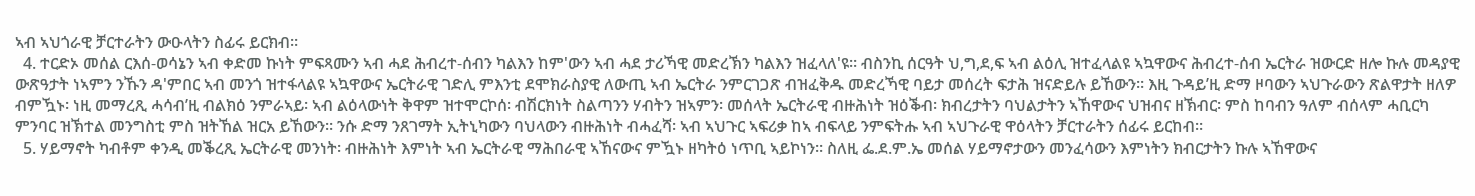ኣብ ኣህጎራዊ ቻርተራትን ውዑላትን ስፊሩ ይርክብ።
  4. ተርድኦ መሰል ርእሰ-ወሳኔን ኣብ ቀድመ ኩነት ምፍጻሙን ኣብ ሓደ ሕብረተ-ሰብን ካልእን ከም'ውን ኣብ ሓደ ታሪኻዊ መድረኽን ካልእን ዝፈላለ'ዩ። ብስንኪ ሰርዓት ህ,ግ,ደ,ፍ ኣብ ልዕሊ ዝተፈላልዩ ኣኳዋውና ሕብረተ-ሰብ ኤርትራ ዝውርድ ዘሎ ኩሉ መዳያዊ ውጽዓታት ነኣምን ንኹን ዳ'ምበር ኣብ መንጎ ዝተፋላልዩ ኣኳዋውና ኤርትራዊ ገድሊ ምእንቲ ደሞክራስያዊ ለውጢ ኣብ ኤርትራ ንምርገጋጽ ብዝፈቅዱ መድረኻዊ ባይታ መሰረት ፍታሕ ዝናድይሉ ይኸውን። እዚ ጉዳይ’ዚ ድማ ዞባውን ኣህጉራውን ጽልዋታት ዘለዎ ብምዃኑ፡ ነዚ መማረጺ ሓሳብ’ዚ ብልክዕ ንምራኣይ፡ ኣብ ልዕላውነት ቅዋም ዝተሞርኮሰ፡ ብሽርክነት ስልጣንን ሃብትን ዝኣምን፡ መሰላት ኤርትራዊ ብዙሕነት ዝዕቕብ፡ ክብረታትን ባህልታትን ኣኸዋውና ህዝብና ዘኽብር፡ ምስ ከባብን ዓለም ብሰላም ሓቢርካ ምንባር ዝኽተል መንግስቲ ምስ ዝትኸል ዝርአ ይኸውን። ንሱ ድማ ንጸገማት ኢትኒካውን ባህላውን ብዙሕነት ብሓፈሻ፡ ኣብ ኣህጉር ኣፍሪቃ ከኣ ብፍላይ ንምፍትሑ ኣብ ኣህጉራዊ ዋዕላትን ቻርተራትን ሰፊሩ ይርከብ።
  5. ሃይማኖት ካብቶም ቀንዲ መቕረጺ ኤርትራዊ መንነት፡ ብዙሕነት እምነት ኣብ ኤርትራዊ ማሕበራዊ ኣኸናውና ምዃኑ ዘካትዕ ነጥቢ ኣይኮነን። ስለዚ ፌ.ደ.ም.ኤ መሰል ሃይማኖታውን መንፈሳውን እምነትን ክብርታትን ኩሉ ኣኸዋውና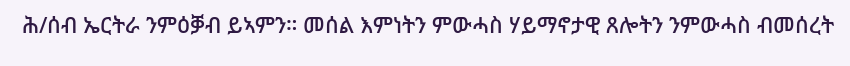ሕ/ሰብ ኤርትራ ንምዕቓብ ይኣምን። መሰል እምነትን ምውሓስ ሃይማኖታዊ ጸሎትን ንምውሓስ ብመሰረት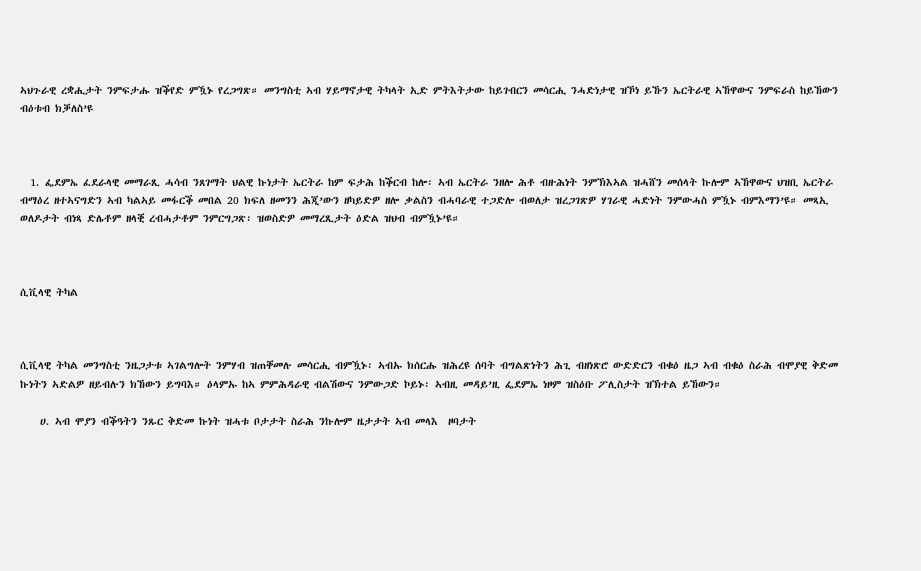ኣህጉራዊ ረቋሒታት ንምፍታሑ ዝቕየድ ምዃኑ የረጋግጽ። መንግስቲ ኣብ ሃይማኖታዊ ትካላት ኢድ ምትእትታው ከይገብርን መሳርሒ ንሓድነታዊ ዝኾነ ይኹን ኤርትራዊ ኣኸዋውና ንምፍራስ ከይኸውን ብዕቱብ ክቓለስ’ዩ



  1. ፌደምኤ ፈደራላዊ መማራጺ ሓሳብ ንጸገማት ህልዊ ኩነታት ኤርትራ ከም ፍታሕ ከቕርብ ከሎ፡ ኣብ ኤርትራ ንዘሎ ሕቶ ብዙሕነት ንምኽእኣል ዝሓሸን መሰላት ኩሎም ኣኸዋውና ህዝቢ ኤርትራ ብማዕረ ዘተኣናግድን ኣብ ካልኣይ መፋርቕ መበል 20 ክፍለ ዘመንን ሕጂ’ውን ዘካይድዎ ዘሎ ቃልስን ብሓባራዊ ተጋድሎ ብወለታ ዝረጋገጽዎ ሃገራዊ ሓድነት ንምውሓስ ምዃኑ ብምእማን’ዩ። መጻኢ ወለዶታት ብነጻ ድሌቶም ዘላቒ ረብሓታቶም ንምርግጋጽ፡ ዝወስድዎ መማረጺታት ዕድል ዝህብ ብምዃኑ’ዩ።



ሲቪላዊ ትካል



ሲቪላዊ ትካል መንግስቲ ንዜጋታቱ ኣገልግሎት ንምሃብ ዝጠቐመሉ መሳርሒ ብምዃኑ፡ ኣብኡ ክሰርሑ ዝሕረዩ ሰባት ብግልጽነትን ሕጊ ብዘነጽሮ ውድድርን ብቁዕ ዜጋ ኣብ ብቁዕ ስራሕ ብሞያዊ ቅድመ ኩነትን ኣድልዎ ዘይብሉን ክኸውን ይግባእ። ዕላምኡ ከኣ ምምሕዳራዊ ብልሽውና ንምውጋድ ኮይኑ፡ ኣብዚ መዳይ’ዚ ፌደምኤ ነዞም ዝስዕቡ ፖሊስታት ዝኽተል ይኸውን።

    ሀ. ኣብ ሞያን ብቕዓትን ንጹር ቅድመ ኩነት ዝሓቱ ቦታታት ስራሕ ንኩሎም ዜታታት ኣብ መላእ  ዞባታት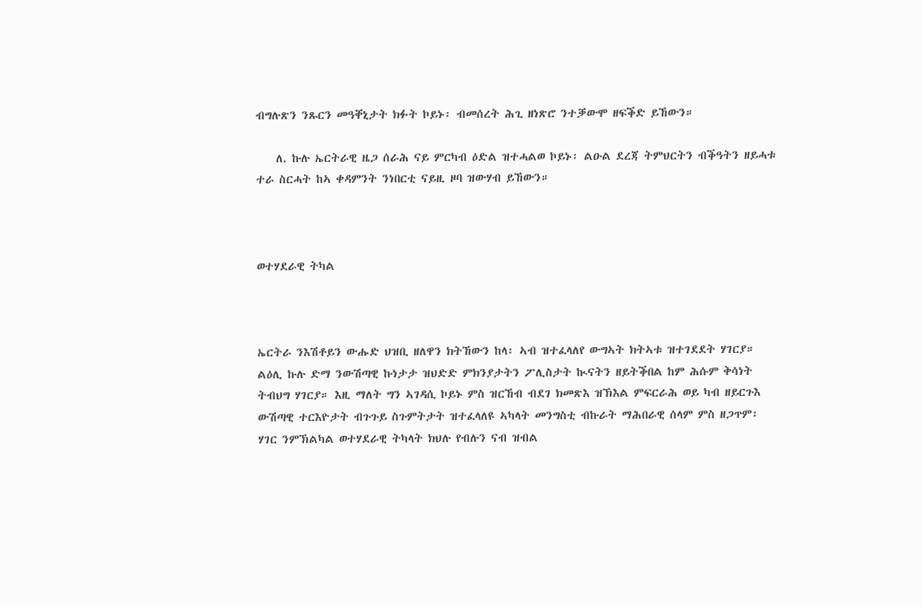ብግሉጽን ንጹርን መዓቐኒታት ክፉት ኮይኑ፡ ብመሰረት ሕጊ ዘነጽሮ ንተቓውሞ ዘፍቕድ ይኸውን።

    ለ. ኩሉ ኤርትራዊ ዜጋ ሰራሕ ናይ ምርካብ ዕድል ዝተሓልወ ኮይኑ፡ ልዑል ደረጃ ትምህርትን ብቕዓትን ዘይሓቱ ተራ ስርሓት ከኣ ቀዳምንት ንነበርቲ ናይዚ ዞባ ዝውሃብ ይኸውን።



ወተሃደራዊ ትካል



ኤርትራ ንእሽቶይን ውሑድ ህዝቢ ዘለዋን ክትኸውን ከላ፡ ኣብ ዝተፈላለየ ውግኣት ክትኣቱ ዝተገደደት ሃገርያ። ልዕሊ ኩሉ ድማ ንውሽጣዊ ኩነታታ ዝህድድ ምክንያታትን ፖሊስታት ኲናትን ዘይትቕበል ከም ሕሱም ቅሳነት ትብህግ ሃገርያ። እዚ ማለት ግን ኣገዳሲ ኮይኑ ምስ ዝርኸብ ብደገ ክመጽእ ዝኽእል ምፍርራሕ ወይ ካብ ዘይርጉእ ውሽጣዊ ተርእዮታት ብጉጉይ ስጉምትታት ዝተፈላለዩ ኣካላት መንግስቲ ብኩራት ማሕበራዊ ሰላም ምስ ዘጋጥም፡ ሃገር ንምኽልካል ወተሃደራዊ ትካላት ክህሉ የብሉን ናብ ዝብል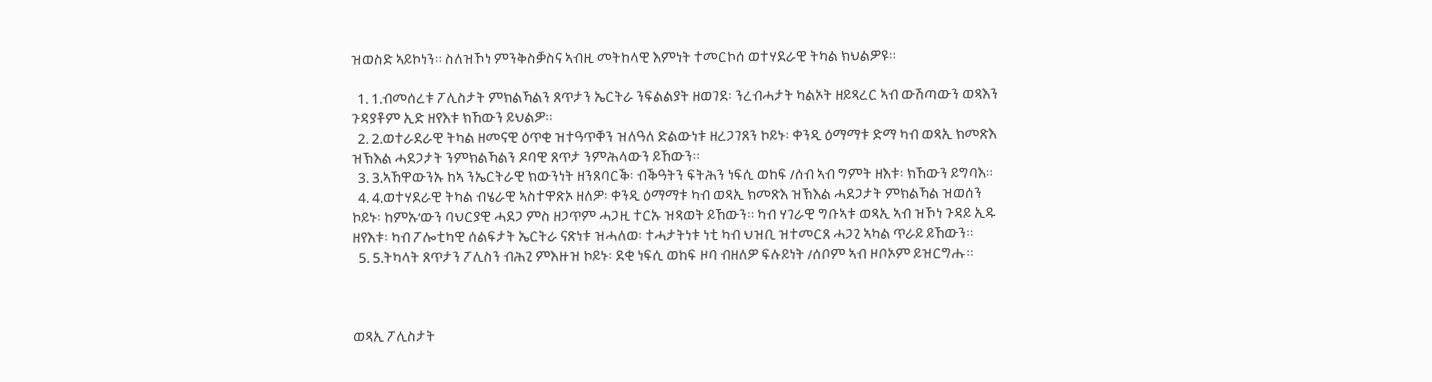ዝወስድ ኣይኮነን። ስለዝኾነ ምንቅስቓስና ኣብዚ መትከላዊ እምነት ተመርኮሰ ወተሃደራዊ ትካል ክህልዎዩ።

  1. 1.ብመሰረቱ ፖሊስታት ምክልኻልን ጸጥታን ኤርትራ ንፍልልያት ዘወገደ፡ ንረብሓታት ካልኦት ዘይጻረር ኣብ ውሽጣውን ወጻእን ጉዳያቶም ኢድ ዘየእቱ ክኸውን ይህልዎ።
  2. 2.ወተራደራዊ ትካል ዘመናዊ ዕጥቂ ዝተዓጥቐን ዝለዓለ ድልውነቱ ዘረጋገጸን ኮይኑ፡ ቀንዲ ዕማማቱ ድማ ካብ ወጻኢ ክመጽእ ዝኽእል ሓደጋታት ንምክልኻልን ዶባዊ ጸጥታ ንምሕላውን ይኸውን።
  3. 3.ኣኸዋውንኡ ከኣ ንኤርትራዊ ክውንነት ዘንጸባርቕ፡ ብቕዓትን ፍትሕን ነፍሲ ወከፍ /ሰብ ኣብ ግምት ዘእቱ፡ ክኸውን ይግባእ።
  4. 4.ወተሃደራዊ ትካል ብሄራዊ ኣስተዋጽኦ ዘለዎ፡ ቀንዲ ዕማማቱ ካብ ወጻኢ ክመጽእ ዝኽእል ሓደጋታት ምክልኻል ዝወሰን ኮይኑ፡ ከምኡ’ውን ባህርያዊ ሓደጋ ምስ ዘጋጥም ሓጋዚ ተርኡ ዝጻወት ይኸውን። ካብ ሃገራዊ ግቡኣቱ ወጻኢ ኣብ ዝኾነ ጉዳይ ኢዱ ዘየእቱ፡ ካብ ፖሎቲካዊ ሰልፍታት ኤርትራ ናጽነቱ ዝሓለወ፡ ተሓታትነቱ ነቲ ካብ ህዝቢ ዝተመርጸ ሓጋጊ ኣካል ጥራይ ይኸውን።
  5. 5.ትካላት ጸጥታን ፖሊስን ብሕጊ ምእዙዝ ኮይኑ፡ ደቂ ነፍሲ ወከፍ ዞባ ብዘለዎ ፍሉይነት /ሰቦም ኣብ ዞቦኦም ይዝርግሑ።



ወጻኢ ፖሊስታት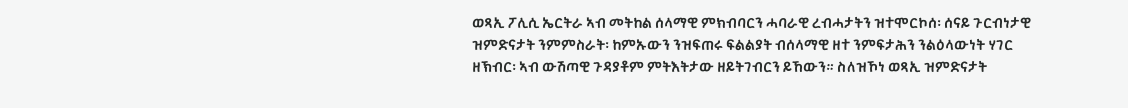ወጻኢ ፖሊሲ ኤርትራ ኣብ መትከል ሰላማዊ ምክብባርን ሓባራዊ ረብሓታትን ዝተሞርኮሰ፡ ሰናይ ጉርብነታዊ ዝምድናታት ንምምስራት፡ ከምኡውን ንዝፍጠሩ ፍልልያት ብሰላማዊ ዘተ ንምፍታሕን ንልዕላውነት ሃገር ዘኽብር፡ ኣብ ውሽጣዊ ጉዳያቶም ምትእትታው ዘይትገብርን ይኸውን። ስለዝኾነ ወጻኢ ዝምድናታት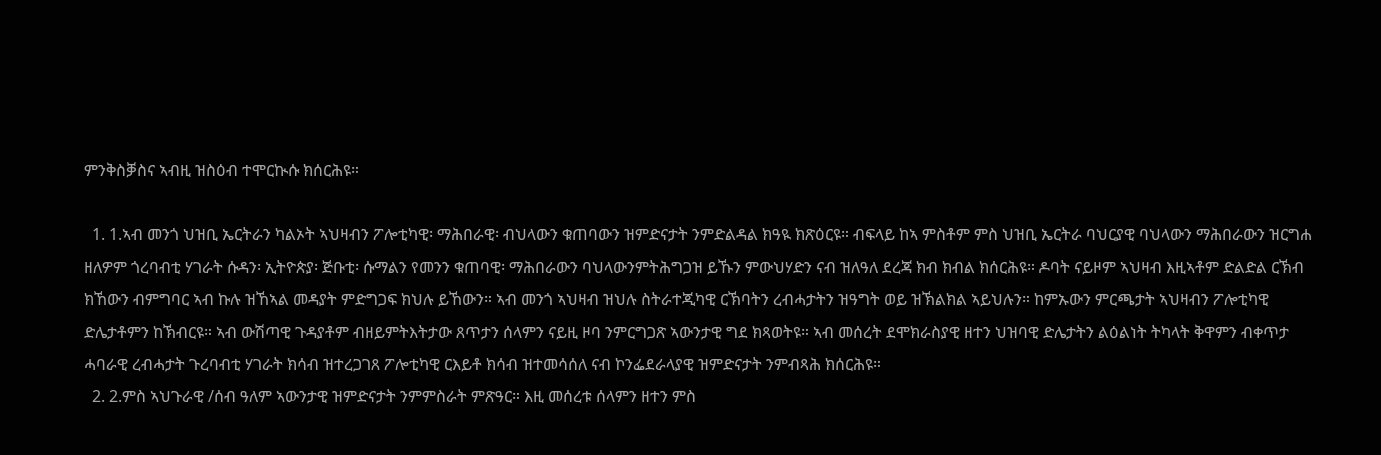ምንቅስቓስና ኣብዚ ዝስዕብ ተሞርኲሱ ክሰርሕዩ።

  1. 1.ኣብ መንጎ ህዝቢ ኤርትራን ካልኦት ኣህዛብን ፖሎቲካዊ፡ ማሕበራዊ፡ ብህላውን ቁጠባውን ዝምድናታት ንምድልዳል ክዓዪ ክጽዕርዩ። ብፍላይ ከኣ ምስቶም ምስ ህዝቢ ኤርትራ ባህርያዊ ባህላውን ማሕበራውን ዝርግሐ ዘለዎም ጎረባብቲ ሃገራት ሱዳን፡ ኢትዮጵያ፡ ጅቡቲ፡ ሱማልን የመንን ቁጠባዊ፡ ማሕበራውን ባህላውንምትሕግጋዝ ይኹን ምውህሃድን ናብ ዝለዓለ ደረጃ ክብ ክብል ክሰርሕዩ። ዶባት ናይዞም ኣህዛብ እዚኣቶም ድልድል ርኽብ ክኸውን ብምግባር ኣብ ኩሉ ዝኸኣል መዳያት ምድግጋፍ ክህሉ ይኸውን። ኣብ መንጎ ኣህዛብ ዝህሉ ስትራተጂካዊ ርኽባትን ረብሓታትን ዝዓግት ወይ ዝኽልክል ኣይህሉን። ከምኡውን ምርጫታት ኣህዛብን ፖሎቲካዊ ድሌታቶምን ከኽብርዩ። ኣብ ውሽጣዊ ጉዳያቶም ብዘይምትእትታው ጸጥታን ሰላምን ናይዚ ዞባ ንምርግጋጽ ኣውንታዊ ግደ ክጻወትዩ። ኣብ መሰረት ደሞክራስያዊ ዘተን ህዝባዊ ድሌታትን ልዕልነት ትካላት ቅዋምን ብቀጥታ ሓባራዊ ረብሓታት ጉረባብቲ ሃገራት ክሳብ ዝተረጋገጸ ፖሎቲካዊ ርእይቶ ክሳብ ዝተመሳሰለ ናብ ኮንፌደራላያዊ ዝምድናታት ንምብጻሕ ክሰርሕዩ።
  2. 2.ምስ ኣህጉራዊ /ሰብ ዓለም ኣውንታዊ ዝምድናታት ንምምስራት ምጽዓር። እዚ መሰረቱ ሰላምን ዘተን ምስ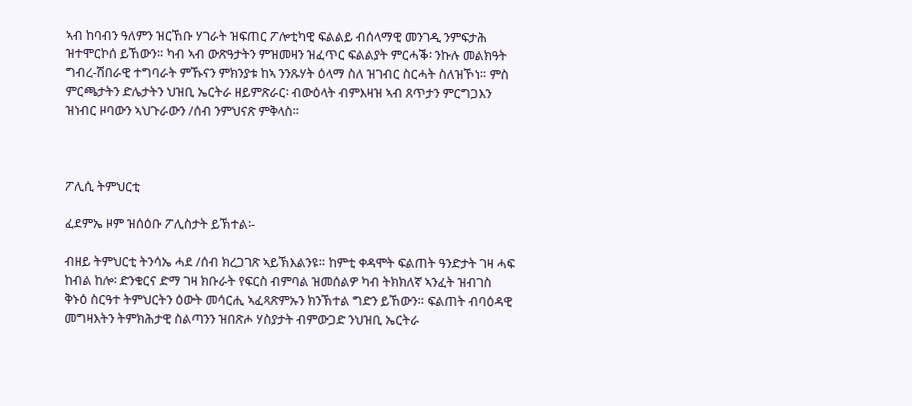ኣብ ከባብን ዓለምን ዝርኸቡ ሃገራት ዝፍጠር ፖሎቲካዊ ፍልልይ ብሰላማዊ መንገዲ ንምፍታሕ ዝተሞርኮሰ ይኸውን። ካብ ኣብ ውጽዓታትን ምዝመዛን ዝፈጥር ፍልልያት ምርሓቕ፡ ንኩሉ መልክዓት ግብረ-ሽበራዊ ተግባራት ምኹናን ምክንያቱ ከኣ ንንጹሃት ዕላማ ስለ ዝገብር ስርሓት ስለዝኾነ። ምስ ምርጫታትን ድሌታትን ህዝቢ ኤርትራ ዘይምጽራር፡ ብውዕላት ብምእዛዝ ኣብ ጸጥታን ምርግጋእን ዝነብር ዞባውን ኣህጉራውን /ሰብ ንምህናጽ ምቅላስ።



ፖሊሲ ትምህርቲ

ፈደምኤ ዞም ዝሰዕቡ ፖሊስታት ይኽተል፡-

ብዘይ ትምህርቲ ትንሳኤ ሓደ /ሰብ ክረጋገጽ ኣይኽእልንዩ። ከምቲ ቀዳሞት ፍልጠት ዓንድታት ገዛ ሓፍ ከብል ከሎ፡ ድንቁርና ድማ ገዛ ክቡራት የፍርስ ብምባል ዝመሰልዎ ካብ ትክክለኛ ኣንፈት ዝብገስ ቅኑዕ ስርዓተ ትምህርትን ዕውት መሳርሒ ኣፈጻጽምኡን ክንኽተል ግድን ይኸውን። ፍልጠት ብባዕዳዊ መግዛእትን ትምክሕታዊ ስልጣንን ዝበጽሖ ሃስያታት ብምውጋድ ንህዝቢ ኤርትራ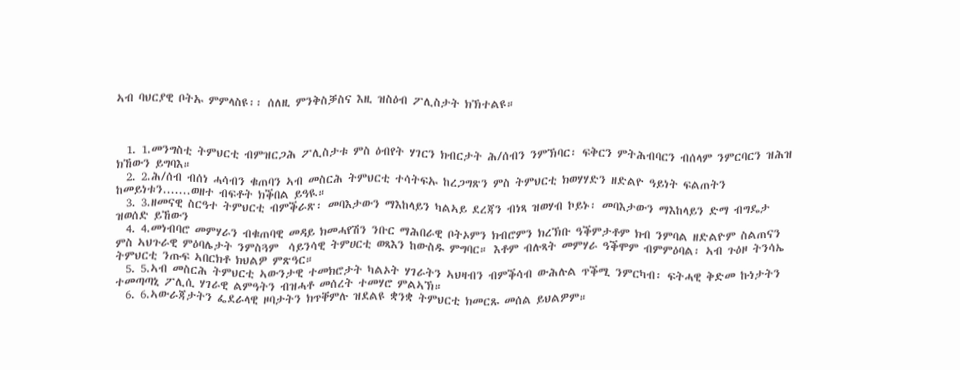ኣብ ባህርያዊ ቦትኡ ምምላስዩ፡፡ ሰለዚ ምንቅስቓስና እዚ ዝስዕብ ፖሊስታት ክኽተልዩ።



  1. 1.መንግስቲ ትምህርቲ ብምዝርጋሕ ፖሊስታቱ ምስ ዕብየት ሃገርን ክብርታት ሕ/ሰብን ንምኽባር፡ ፍቅርን ምትሕብባርን ብሰላም ንምርባርን ዝሕዝ ክኸውን ይግባእ።
  2. 2.ሕ/ሰብ ብሰነ ሓሳብን ቁጠባን ኣብ መስርሕ ትምህርቲ ተሳትፍኡ ከረጋግጽን ምስ ትምህርቲ ክወሃሃድን ዘድልዮ ዓይነት ፍልጠትን ከመይነቱን.......ወዘተ ብፍቶት ክቕበል ይዓዪ።
  3. 3.ዘመናዊ ስርዓተ ትምህርቲ ብምቕራጽ፡ መባእታውን ማእከላይን ካልኣይ ደረጃን ብነጻ ዝወሃብ ኮይኑ፡ መባእታውን ማእከላይን ድማ ብግዴታ ዝወሰድ ይኸውን
  4. 4.መነብባሮ መምሃራን ብቁጠባዊ መዳይ ክመሓየሽን ንቡር ማሕበራዊ ቦትኦምን ክብሮምን ክረኽቡ ዓቕምታቶም ክብ ንምባል ዘድልዮም ስልጠናን ምስ ኣህጉራዊ ምዕባሌታት ንምስጓም  ሳይንሳዊ ትምሀርቲ ወጻእን ከውስዱ ምግባር። እቶም ብሉጻት መምሃራ ዓቕሞም ብምምዕባል፡ ኣብ ጉዕዞ ትንሳኤ ትምህርቲ ንጡፍ ኣበርክቶ ክህልዎ ምጽዓር።
  5. 5.ኣብ መስርሕ ትምህርቲ ኣውንታዊ ተመክሮታት ካልኦት ሃገራትን ኣህዛብን ብምቕሳብ ውሕሉል ጥቕሚ ንምርካብ፡ ፍትሓዊ ቅድመ ኩነታትን ተመጣጣኒ ፖሊሲ ሃገራዊ ልምዓትን ብዝሓቶ መሰረት ተመሃሮ ምልኣኽ።
  6. 6.ኣውራጃታትን ፌደራላዊ ዞባታትን ክጥቐምሉ ዝደልዩ ቋንቋ ትምህርቲ ክመርጹ መሰል ይህልዎም።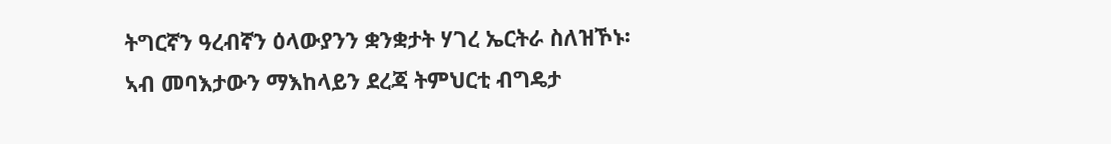ትግርኛን ዓረብኛን ዕላውያንን ቋንቋታት ሃገረ ኤርትራ ስለዝኾኑ፡ ኣብ መባእታውን ማእከላይን ደረጃ ትምህርቲ ብግዴታ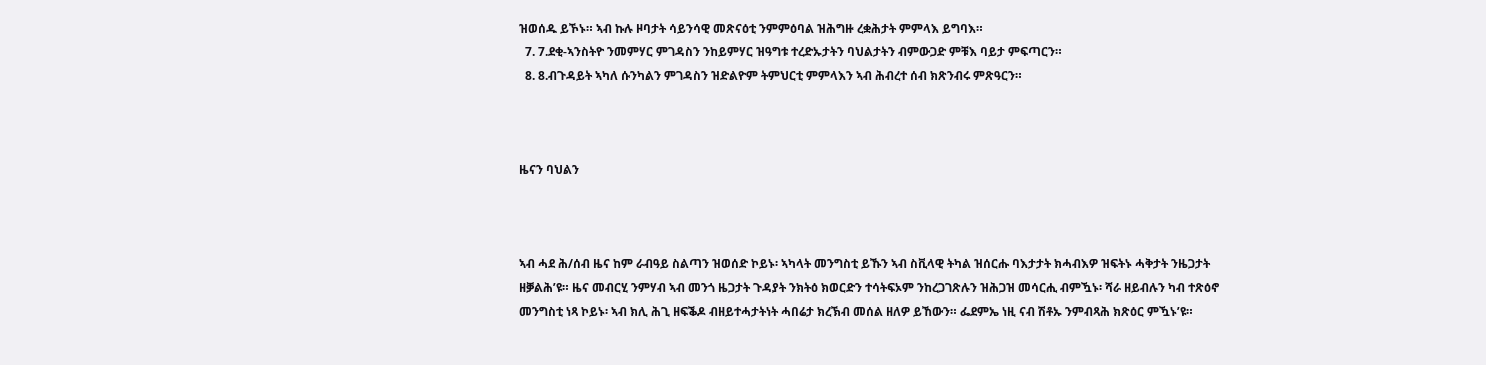ዝወሰዱ ይኾኑ። ኣብ ኩሉ ዞባታት ሳይንሳዊ መጽናዕቲ ንምምዕባል ዝሕግዙ ረቋሕታት ምምላእ ይግባእ።
  7. 7.ደቂ-ኣንስትዮ ንመምሃር ምገዳስን ንከይምሃር ዝዓግቱ ተረድኡታትን ባህልታትን ብምውጋድ ምቹእ ባይታ ምፍጣርን።
  8. 8.ብጉዳይት ኣካለ ሱንካልን ምገዳስን ዝድልዮም ትምህርቲ ምምላእን ኣብ ሕብረተ ሰብ ክጽንብሩ ምጽዓርን።



ዜናን ባህልን



ኣብ ሓደ ሕ/ሰብ ዜና ከም ራብዓይ ስልጣን ዝወሰድ ኮይኑ፡ ኣካላት መንግስቲ ይኹን ኣብ ስቪላዊ ትካል ዝሰርሑ ባእታታት ክሓብእዎ ዝፍትኑ ሓቅታት ንዜጋታት ዘቓልሕ’ዩ። ዜና መብርሂ ንምሃብ ኣብ መንጎ ዜጋታት ጉዳያት ንክትዕ ክወርድን ተሳትፍኦም ንከረጋገጽሉን ዝሕጋዝ መሳርሒ ብምዃኑ፡ ሻራ ዘይብሉን ካብ ተጽዕኖ መንግስቲ ነጻ ኮይኑ፡ ኣብ ክሊ ሕጊ ዘፍቕዶ ብዘይተሓታትነት ሓበሬታ ክረኽብ መሰል ዘለዎ ይኸውን። ፌደምኤ ነዚ ናብ ሽቶኡ ንምብጻሕ ክጽዕር ምዃኑ’ዩ።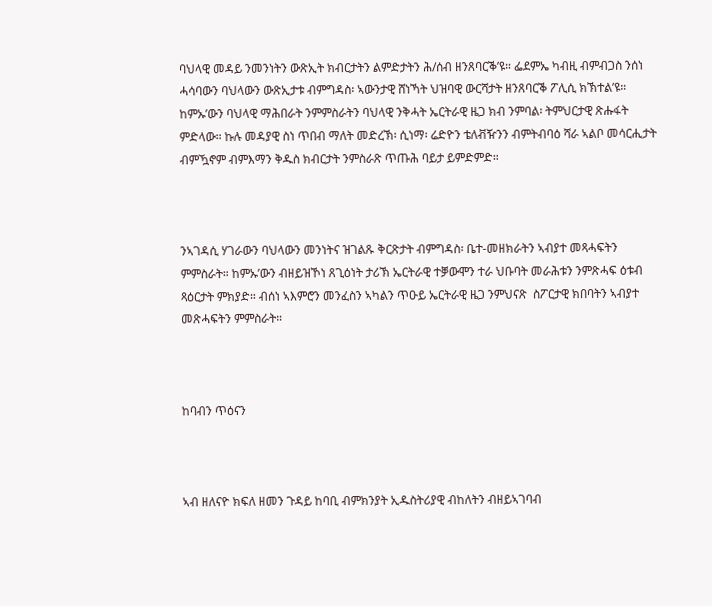ባህላዊ መዳይ ንመንነትን ውጽኢት ክብርታትን ልምድታትን ሕ/ሰብ ዘንጸባርቕ’ዩ። ፌደምኤ ካብዚ ብምብጋስ ንሰነ ሓሳባውን ባህላውን ውጽኢታቱ ብምግዳስ፡ ኣውንታዊ ሸነኻት ህዝባዊ ውርሻታት ዘንጸባርቕ ፖሊሲ ክኽተል’ዩ። ከምኡ’ውን ባህላዊ ማሕበራት ንምምስራትን ባህላዊ ንቅሓት ኤርትራዊ ዜጋ ክብ ንምባል፡ ትምህርታዊ ጽሑፋት ምድላው። ኩሉ መዳያዊ ስነ ጥበብ ማለት መድረኽ፡ ሲነማ፡ ሬድዮን ቴለቭዥንን ብምትብባዕ ሻራ ኣልቦ መሳርሒታት ብምዃኖም ብምእማን ቅዱስ ክብርታት ንምስራጽ ጥጡሕ ባይታ ይምድምድ።



ንኣገዳሲ ሃገራውን ባህላውን መንነትና ዝገልጹ ቅርጽታት ብምግዳስ፡ ቤተ-መዘክራትን ኣብያተ መጻሓፍትን ምምስራት። ከምኡ’ውን ብዘይዝኾነ ጸጊዕነት ታሪኽ ኤርትራዊ ተቓውሞን ተራ ህቡባት መራሕቱን ንምጽሓፍ ዕቱብ ጻዕርታት ምክያድ። ብሰነ ኣእምሮን መንፈስን ኣካልን ጥዑይ ኤርትራዊ ዜጋ ንምህናጽ  ስፖርታዊ ክበባትን ኣብያተ መጽሓፍትን ምምስራት።



ከባብን ጥዕናን



ኣብ ዘለናዮ ክፍለ ዘመን ጉዳይ ከባቢ ብምክንያት ኢዱስትሪያዊ ብከለትን ብዘይኣገባብ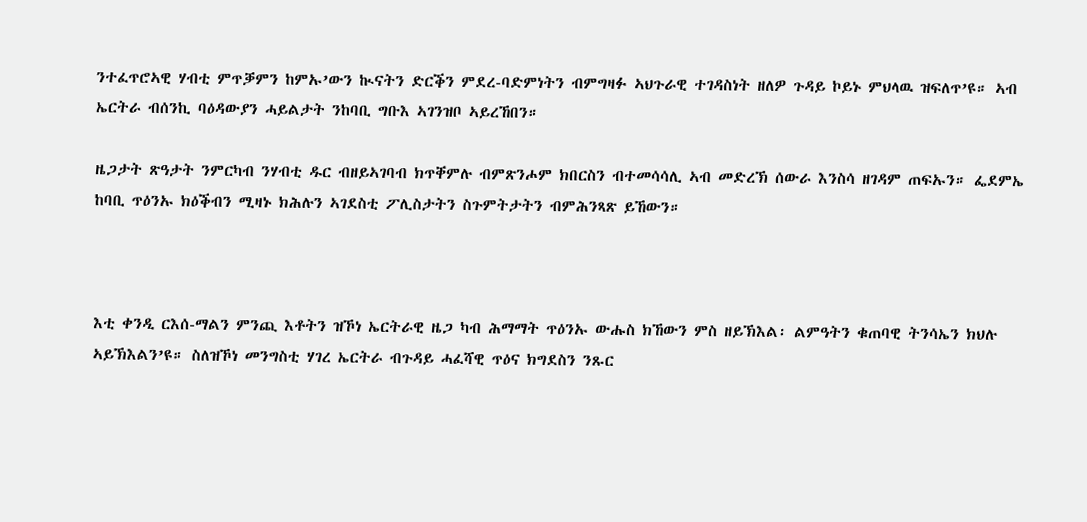ንተፈጥሮኣዊ ሃብቲ ምጥቓምን ከምኡ’ውን ኲናትን ድርቕን ምደረ-ባድምነትን ብምግዛፉ ኣህጉራዊ ተገዳስነት ዘለዎ ጉዳይ ኮይኑ ምህላዉ ዝፍለጥ’ዩ። ኣብ ኤርትራ ብሰንኪ ባዕዳውያን ሓይልታት ንከባቢ ግቡእ ኣገንዝቦ ኣይረኸበን።

ዜጋታት ጽዓታት ንምርካብ ንሃብቲ ዱር ብዘይኣገባብ ክጥቐምሉ ብምጽንሖም ክበርስን ብተመሳሳሊ ኣብ መድረኽ ሰውራ እንስሳ ዘገዳም ጠፍኡን። ፌደምኤ ከባቢ ጥዕንኡ ክዕቕብን ሚዛኑ ክሕሉን ኣገደስቲ ፖሊስታትን ስጉምትታትን ብምሕንጻጽ ይኸውን።



እቲ ቀንዲ ርእሰ-ማልን ምንጪ እቶትን ዝኾነ ኤርትራዊ ዜጋ ካብ ሕማማት ጥዕንኡ ውሑስ ክኸውን ምስ ዘይኽእል፡ ልምዓትን ቁጠባዊ ትንሳኤን ክህሉ ኣይኽእልን’ዩ። ስለዝኾነ መንግስቲ ሃገረ ኤርትራ ብጉዳይ ሓፈሻዊ ጥዕና ክግደስን ንጹር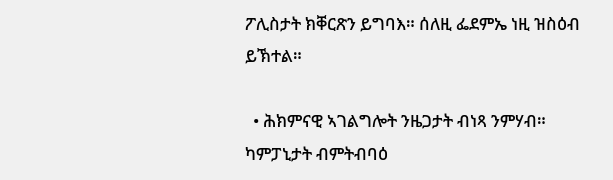ፖሊስታት ክቐርጽን ይግባእ። ሰለዚ ፌደምኤ ነዚ ዝስዕብ ይኽተል።

  • ሕክምናዊ ኣገልግሎት ንዜጋታት ብነጻ ንምሃብ። ካምፓኒታት ብምትብባዕ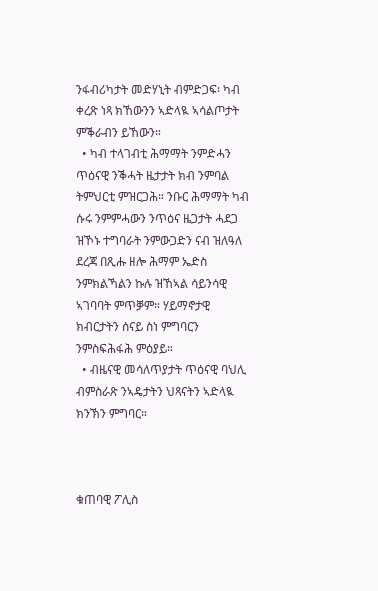ንፋብሪካታት መድሃኒት ብምድጋፍ፡ ካብ ቀረጽ ነጻ ክኸውንን ኣድላዪ ኣሳልጦታት ምቕራብን ይኸውን።
  • ካብ ተላገብቲ ሕማማት ንምድሓን ጥዕናዊ ንቕሓት ዜታታት ክብ ንምባል ትምህርቲ ምዝርጋሕ። ንቡር ሕማማት ካብ ሱሩ ንምምሓውን ንጥዕና ዜጋታት ሓደጋ ዝኾኑ ተግባራት ንምውጋድን ናብ ዝለዓለ ደረጃ በጺሑ ዘሎ ሕማም ኤድስ ንምክልኻልን ኩሉ ዝኸኣል ሳይንሳዊ ኣገባባት ምጥቓም። ሃይማኖታዊ ክብርታትን ሰናይ ስነ ምግባርን ንምስፍሕፋሕ ምዕያይ።
  • ብዜናዊ መሳለጥያታት ጥዕናዊ ባህሊ ብምስራጽ ንኣዴታትን ህጻናትን ኣድላዪ ክንኽን ምግባር።



ቁጠባዊ ፖሊስ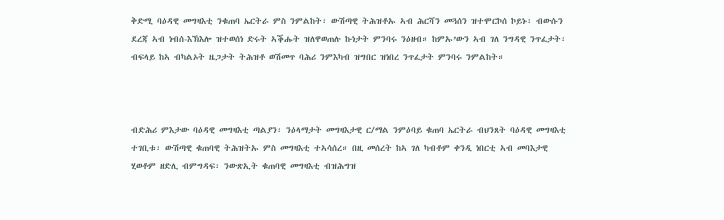ቅድሚ ባዕዳዊ መግዛእቲ ንቁጠባ ኤርትራ ምስ ንምልከት፡ ውሽጣዊ ትሕዝቶኡ ኣብ ሕርሻን መጓሰን ዝተሞርኮሰ ኮይኑ፡ ብውሱን ደረጃ ኣብ ነብሰ-እኽእሎ ዝተወሰነ ድሩት ኣቕሑት ዝለዋወጠሉ ኩነታት ምንባሩ ንዕዘብ። ከምኡ’ውን ኣብ ገለ ንግዳዊ ንጥፈታት፡ ብፍላይ ከኣ ብካልኦት ዜጋታት ትሕዝቶ ወሽመጥ ባሕሪ ንምእካብ ዝግበር ዝነበረ ንጥፈታት ምንባሩ ንምልከት።



ብድሕሪ ምእታው ባዕዳዊ መግዛእቲ ጣልያን፡ ንዕላማታት መግዛእታዊ ር/ማል ንምዕባይ ቁጠባ ኤርትራ ብህንጸት ባዕዳዊ መግዛእቲ ተገቢቱ፡ ውሽጣዊ ቁጠባዊ ትሕዝትኡ ምስ መግዛእቲ ተኣሳሰረ። በዚ መሰረት ከኣ ገለ ካብቶም ቀንዲ ነበርቲ ኣብ መባእታዊ ሂወቶም ዘድሊ ብምግዳፍ፡ ንውጽኢት ቁጠባዊ መግዛእቲ ብዝሕግዝ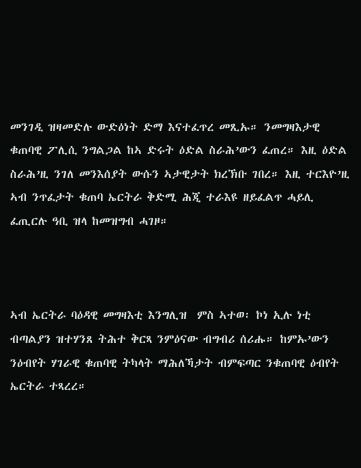መንገዲ ዝዛመድሉ ውድዕነት ድማ እናተፈጥረ መጺኡ። ንመግዛእታዊ ቁጠባዊ ፖሊሲ ንግልጋል ከኣ ድሩት ዕድል ስራሕ’ውን ፈጠረ። እዚ ዕድል ስራሕ’ዚ ንገለ መንእሰያት ውሱን ኣታዊታት ክረኽቡ ገበረ። እዚ ተርእዮ’ዚ ኣብ ንጥፈታት ቁጠባ ኤርትራ ቅድሚ ሕጂ ተራእዩ ዘይፈልጥ ሓይሊ ፈጢርሉ ዓቢ ዝላ ከመዝግብ ሓገዞ።



ኣብ ኤርትራ ባዕዳዊ መግዛእቲ እንግሊዝ  ምስ ኣተወ፡ ኮነ ኢሉ ነቲ ብጣልያን ዝተሃንጸ ትሕተ ቅርጻ ንምዕናው ብግብሪ ሰሪሑ። ከምኡ’ውን ንዕብየት ሃገራዊ ቁጠባዊ ትካላት ማሕለኻታት ብምፍጣር ንቁጠባዊ ዕብየት ኤርትራ ተጻረረ።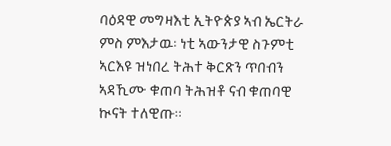ባዕዳዊ መግዛእቲ ኢትዮጵያ ኣብ ኤርትራ ምስ ምእታዉ፡ ነቲ ኣውንታዊ ስጉምቲ ኣርእዩ ዝነበረ ትሕተ ቅርጽን ጥበብን  ኣዳኺሙ ቁጠባ ትሕዝቶ ናብ ቁጠባዊ ኲናት ተለዊጡ።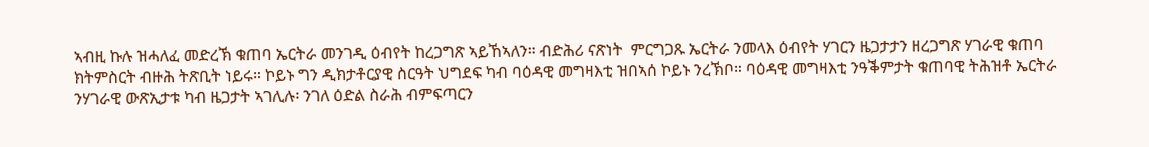ኣብዚ ኩሉ ዝሓለፈ መድረኽ ቁጠባ ኤርትራ መንገዲ ዕብየት ከረጋግጽ ኣይኸኣለን። ብድሕሪ ናጽነት  ምርግጋጹ ኤርትራ ንመላእ ዕብየት ሃገርን ዜጋታታን ዘረጋግጽ ሃገራዊ ቁጠባ ክትምስርት ብዙሕ ትጽቢት ነይሩ። ኮይኑ ግን ዲክታቶርያዊ ስርዓት ህግደፍ ካብ ባዕዳዊ መግዛእቲ ዝበኣሰ ኮይኑ ንረኽቦ። ባዕዳዊ መግዛእቲ ንዓቕምታት ቁጠባዊ ትሕዝቶ ኤርትራ ንሃገራዊ ውጽኢታቱ ካብ ዜጋታት ኣገሊሉ፡ ንገለ ዕድል ስራሕ ብምፍጣርን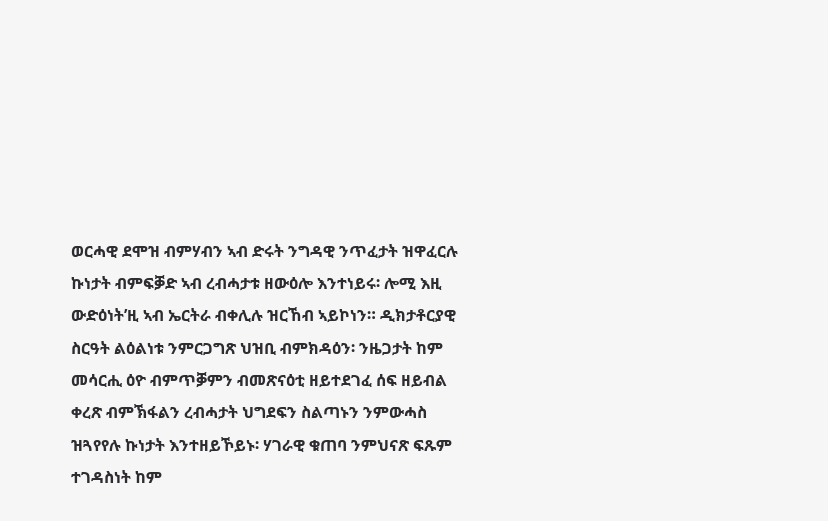ወርሓዊ ደሞዝ ብምሃብን ኣብ ድሩት ንግዳዊ ንጥፈታት ዝዋፈርሉ ኩነታት ብምፍቓድ ኣብ ረብሓታቱ ዘውዕሎ እንተነይሩ፡ ሎሚ እዚ ውድዕነት’ዚ ኣብ ኤርትራ ብቀሊሉ ዝርኸብ ኣይኮነን። ዲክታቶርያዊ ስርዓት ልዕልነቱ ንምርጋግጽ ህዝቢ ብምክዳዕን፡ ንዜጋታት ከም መሳርሒ ዕዮ ብምጥቓምን ብመጽናዕቲ ዘይተደገፈ ሰፍ ዘይብል ቀረጽ ብምኽፋልን ረብሓታት ህግደፍን ስልጣኑን ንምውሓስ ዝጓየየሉ ኩነታት እንተዘይኾይኑ፡ ሃገራዊ ቁጠባ ንምህናጽ ፍጹም ተገዳስነት ከም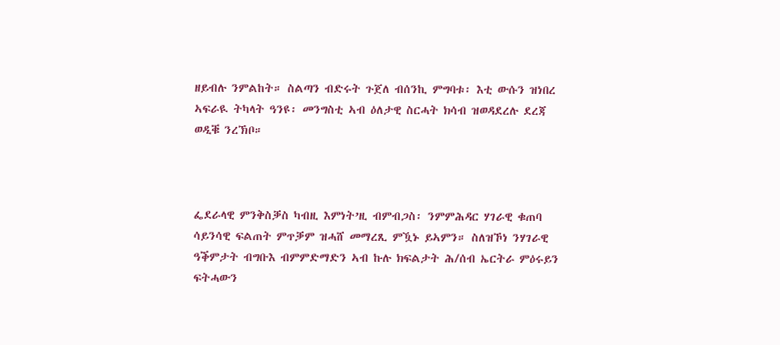ዘይብሉ ንምልከት። ስልጣን ብድሩት ጉጀለ ብሰንኪ ምግባቱ፡ እቲ ውሱን ዝነበረ ኣፍራዪ ትካላት ዓንዩ፡ መንግስቲ ኣብ ዕለታዊ ስርሓት ክሳብ ዝወዳደረሉ ደረጃ ወዲቑ ንረኽቦ።



ፌደራላዊ ምንቅስቓስ ካብዚ እምነት’ዚ ብምብጋስ፡ ንምምሕዳር ሃገራዊ ቁጠባ ሳይንሳዊ ፍልጠት ምጥቓም ዝሓሸ መማረጺ ምዃኑ ይኣምን። ስለዝኾነ ንሃገራዊ ዓቕምታት ብግቡእ ብምምድማድን ኣብ ኩሉ ክፍልታት ሕ/ሰብ ኤርትራ ምዕሩይን ፍትሓውን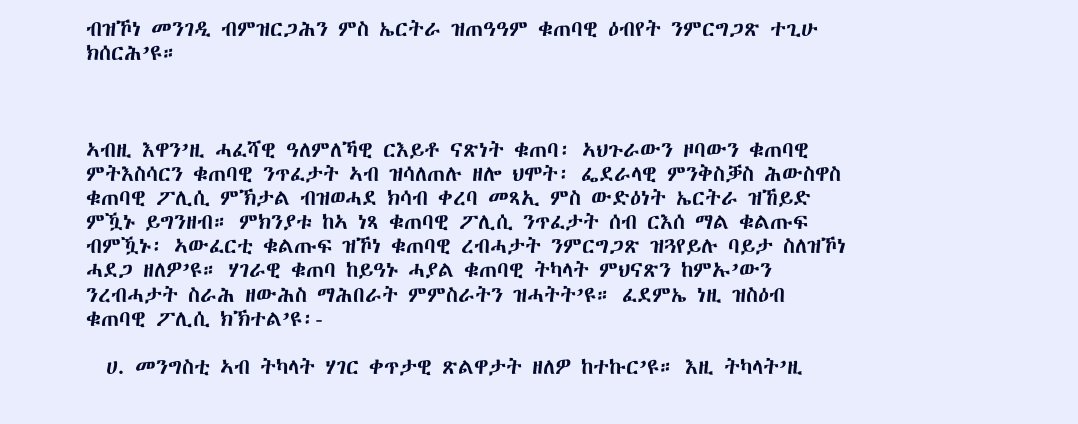ብዝኾነ መንገዲ ብምዝርጋሕን ምስ ኤርትራ ዝጠዓዓም ቁጠባዊ ዕብየት ንምርግጋጽ ተጊሁ ክሰርሕ’ዩ።



ኣብዚ እዋን’ዚ ሓፈሻዊ ዓለምለኻዊ ርእይቶ ናጽነት ቁጠባ፡ ኣህጉራውን ዞባውን ቁጠባዊ ምትእስሳርን ቁጠባዊ ንጥፈታት ኣብ ዝሳለጠሉ ዘሎ ህሞት፡ ፌደራላዊ ምንቅስቓስ ሕውስዋስ ቁጠባዊ ፖሊሲ ምኽታል ብዝወሓደ ክሳብ ቀረባ መጻኢ ምስ ውድዕነት ኤርትራ ዝኸይድ ምዃኑ ይግንዘብ። ምክንያቱ ከኣ ነጻ ቁጠባዊ ፖሊሲ ንጥፈታት ሰብ ርእሰ ማል ቁልጡፍ ብምዃኑ፡ ኣውፈርቲ ቁልጡፍ ዝኾነ ቁጠባዊ ረብሓታት ንምርግጋጽ ዝጓየይሉ ባይታ ስለዝኾነ ሓደጋ ዘለዎ’ዩ። ሃገራዊ ቁጠባ ከይዓኑ ሓያል ቁጠባዊ ትካላት ምህናጽን ከምኡ’ውን ንረብሓታት ስራሕ ዘውሕስ ማሕበራት ምምስራትን ዝሓትት’ዩ። ፈደምኤ ነዚ ዝስዕብ ቁጠባዊ ፖሊሲ ክኽተል’ዩ፡-

  ሀ. መንግስቲ ኣብ ትካላት ሃገር ቀጥታዊ ጽልዋታት ዘለዎ ከተኩር’ዩ። እዚ ትካላት’ዚ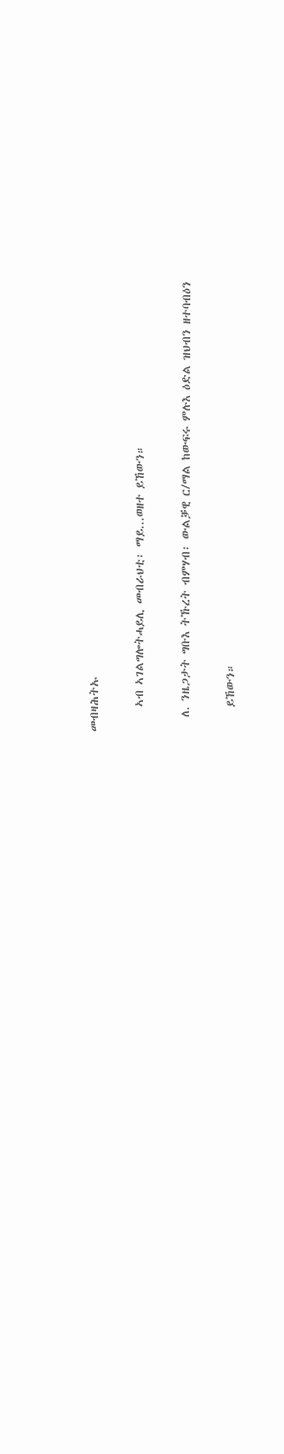መብዛሕትኡ

     ኣብ ኣገልግሎትሓይሊ መብራህቲ፡ ማይ...ወዘተ ይኸውን።

   ለ. ንዜጋታት ግቡእ ትኹረት ብምሃብ፡ ውልቓዊ ር/ማል ከውፍሩ ምሉእ ዕድል ዝህብን ዘተባብዕን

     ይኸውን።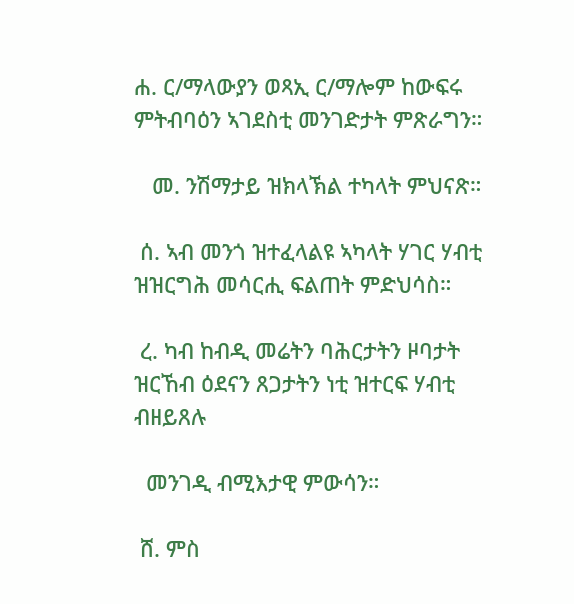ሐ. ር/ማላውያን ወጻኢ ር/ማሎም ከውፍሩ ምትብባዕን ኣገደስቲ መንገድታት ምጽራግን።

   መ. ንሽማታይ ዝክላኽል ተካላት ምህናጽ።

 ሰ. ኣብ መንጎ ዝተፈላልዩ ኣካላት ሃገር ሃብቲ ዝዝርግሕ መሳርሒ ፍልጠት ምድህሳስ።

 ረ. ካብ ከብዲ መሬትን ባሕርታትን ዞባታት ዝርኸብ ዕደናን ጸጋታትን ነቲ ዝተርፍ ሃብቲ ብዘይጸሉ

  መንገዲ ብሚእታዊ ምውሳን።

 ሸ. ምስ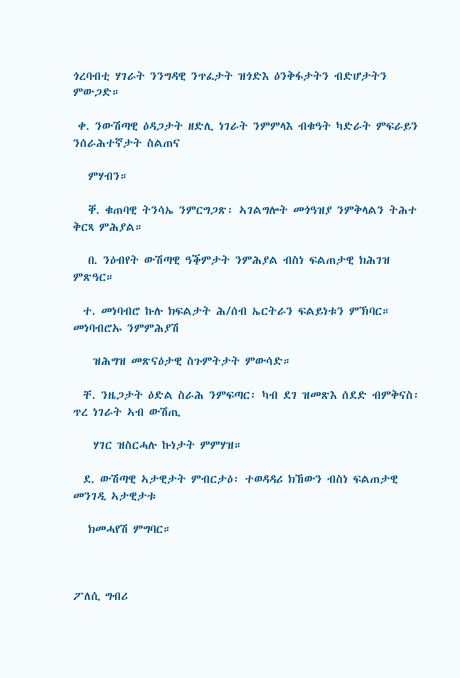ጎረባብቲ ሃገራት ንንግዳዊ ንጥፈታት ዝጎድእ ዕንቅፋታትን ብድሆታትን ምውጋድ።

 ቀ. ንውሽጣዊ ዕዳጋታት ዘድሊ ነገራት ንምምላእ ብቁዓት ካድራት ምፍራይን ንሰራሕተኛታት ስልጠና

   ምሃብን።

   ቐ. ቁጠባዊ ትንሳኤ ንምርግጋጽ፡ ኣገልግሎት መጎዓዝያ ንምቅላልን ትሕተ ቅርጻ ምሕያል።

   በ. ንዕብየት ውሽጣዊ ዓቕምታት ንምሕያል ብስነ ፍልጠታዊ ክሕገዝ ምጽዓር።

  ተ. መነባብሮ ኩሉ ክፍልታት ሕ/ሰብ ኤርትራን ፍልይነቱን ምኽባር። መነባብሮኡ ንምምሕያሽ

    ዝሕግዝ መጽናዕታዊ ስጉምትታት ምውሳድ።

  ቸ. ንዜጋታት ዕድል ስራሕ ንምፍጣር፡ ካብ ደገ ዝመጽእ ሰደድ ብምቅናስ፡ ጥረ ነገራት ኣብ ውሽጢ

    ሃገር ዝስርሓሉ ኩነታት ምምሃዝ።

  ደ. ውሽጣዊ ኣታዊታት ምብርታዕ፡ ተወዳዳሪ ክኸውን ብስነ ፍልጠታዊ መንገዲ ኣታዊታቱ

   ክመሓየሽ ምግባር።



ፖለሲ ግብሪ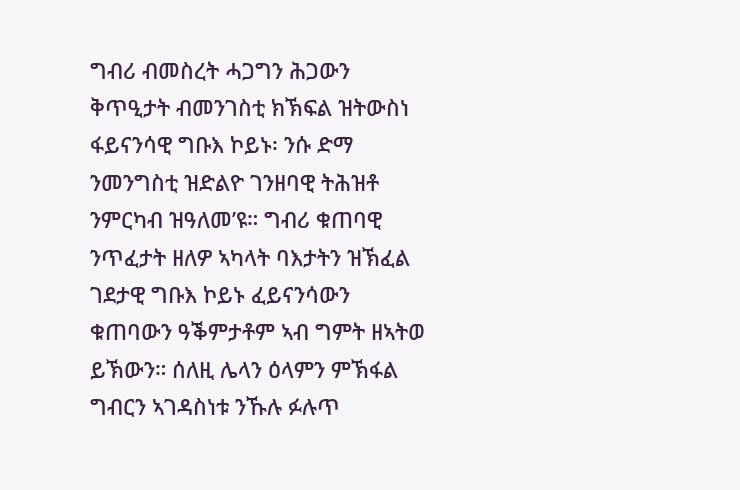ግብሪ ብመስረት ሓጋግን ሕጋውን ቅጥዒታት ብመንገስቲ ክኽፍል ዝትውስነ ፋይናንሳዊ ግቡእ ኮይኑ፡ ንሱ ድማ ንመንግስቲ ዝድልዮ ገንዘባዊ ትሕዝቶ ንምርካብ ዝዓለመ’ዩ። ግብሪ ቁጠባዊ ንጥፈታት ዘለዎ ኣካላት ባእታትን ዝኽፈል ገደታዊ ግቡእ ኮይኑ ፈይናንሳውን ቁጠባውን ዓቕምታቶም ኣብ ግምት ዘኣትወ ይኽውን። ሰለዚ ሌላን ዕላምን ምኽፋል ግብርን ኣገዳስነቱ ንኹሉ ፉሉጥ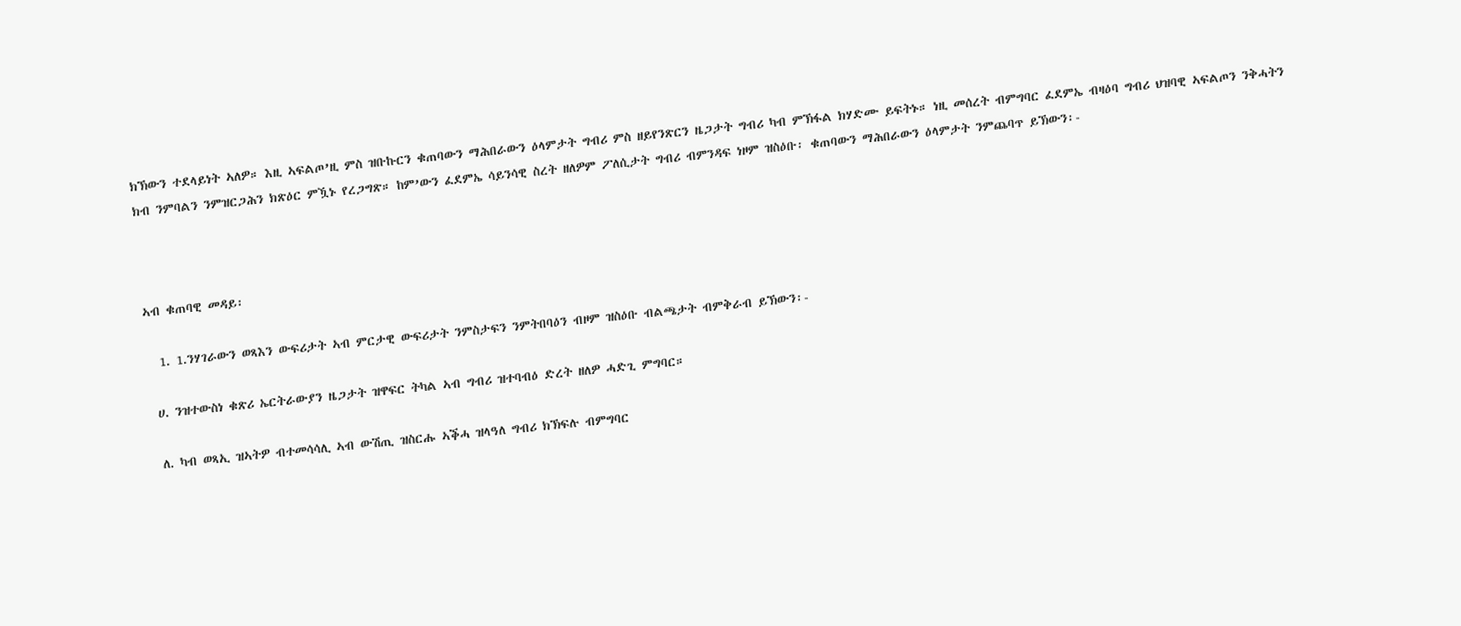ክኽውን ተደላይነት ኣለዎ። እዚ ኣፍልጦ’ዚ ምስ ዝቡኩርን ቁጠባውን ማሕበራውን ዕላምታት ግብሪ ምስ ዘይየንጽርን ዜጋታት ግብሪ ካብ ምኽፋል ክሃድሙ ይፍትኑ። ነዚ መሰረት ብምግባር ፈደምኤ ብዛዕባ ግብሪ ህዝባዊ ኣፍልጦን ንቅሓትን ክብ ንምባልን ንምዝርጋሕን ክጽዕር ምዃኑ የረጋግጽ። ከም’ውን ፈደምኤ ሳይንሳዊ ስረት ዘለዎም ፖለሲታት ግብሪ ብምንዳፍ ነዞም ዝስዕቡ፡ ቁጠባውን ማሕበራውን ዕላምታት ንምጨባጥ ይኽውን፡-



ኣብ ቁጠባዊ መዳይ፡

  1. 1.ንሃገራውን ወጻእን ውፍሪታት ኣብ ምርታዊ ውፍሪታት ንምስታፍን ንምትበባዕን ብዞም ዝስዕቡ ብልጫታት ብምቅራብ ይኽውን፡-

 ሀ. ንዝተውስነ ቁጽሪ ኤርትራውያን ዜጋታት ዝዋፍር ትካል ኣብ ግብሪ ዝተባብዕ ድረት ዘለዎ ሓድጊ ምግባር።

 ለ. ካብ ወጻኢ ዝኣትዎ ብተመሳሳሊ ኣብ ውሽጢ ዝስርሑ ኣቕሓ ዝላዓለ ግብሪ ክኽፍሉ ብምግባር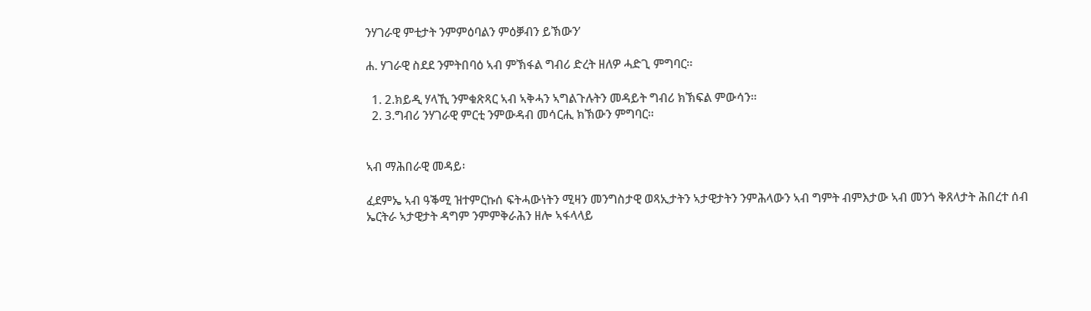ንሃገራዊ ምቲታት ንምምዕባልን ምዕቓብን ይኽውን’

ሐ. ሃገራዊ ስደደ ንምትበባዕ ኣብ ምኽፋል ግብሪ ድረት ዘለዎ ሓድጊ ምግባር።

  1. 2.ክይዲ ሃላኺ ንምቁጽጻር ኣብ ኣቅሓን ኣግልጉሉትን መዳይት ግብሪ ክኽፍል ምውሳን።
  2. 3.ግብሪ ንሃገራዊ ምርቲ ንምውዳብ መሳርሒ ክኽውን ምግባር።


ኣብ ማሕበራዊ መዳይ፡

ፈደምኤ ኣብ ዓቕሚ ዝተምርኩሰ ፍትሓውነትን ሚዛን መንግስታዊ ወጻኢታትን ኣታዊታትን ንምሕላውን ኣብ ግምት ብምእታው ኣብ መንጎ ቅጸላታት ሕበረተ ሰብ ኤርትራ ኣታዊታት ዳግም ንምምቅራሕን ዘሎ ኣፋላላይ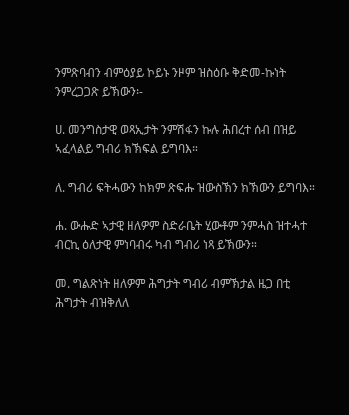ንምጽባብን ብምዕያይ ኮይኑ ንዞም ዝስዕቡ ቅድመ-ኩነት ንምረጋጋጽ ይኽውን፡-

ሀ. መንግስታዊ ወጻኢታት ንምሽፋን ኩሉ ሕበረተ ሰብ በዝይ ኣፈላልይ ግብሪ ክኽፍል ይግባእ።

ለ. ግብሪ ፍትሓውን ከክም ጽፍሑ ዝውስኽን ክኽውን ይግባእ።

ሐ. ውሑድ ኣታዊ ዘለዎም ስድራቤት ሂውቶም ንምሓስ ዝተሓተ ብርኪ ዕለታዊ ምነባብሩ ካብ ግብሪ ነጻ ይኽውን።

መ. ግልጽነት ዘለዎም ሕግታት ግብሪ ብምኽታል ዜጋ በቲ ሕግታት ብዝቅለለ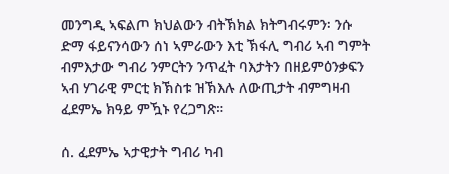መንግዲ ኣፍልጦ ክህልውን ብትኽክል ክትግብሩምን፡ ንሱ ድማ ፋይናንሳውን ሰነ ኣምራውን እቲ ኽፋሊ ግብሪ ኣብ ግምት ብምእታው ግብሪ ንምርትን ንጥፈት ባእታትን በዘይምዕንቃፍን ኣብ ሃገራዊ ምርቲ ክኽስቱ ዝኽእሉ ለውጢታት ብምግዛብ ፈደምኤ ክዓይ ምዃኑ የረጋግጽ።

ሰ. ፈደምኤ ኣታዊታት ግብሪ ካብ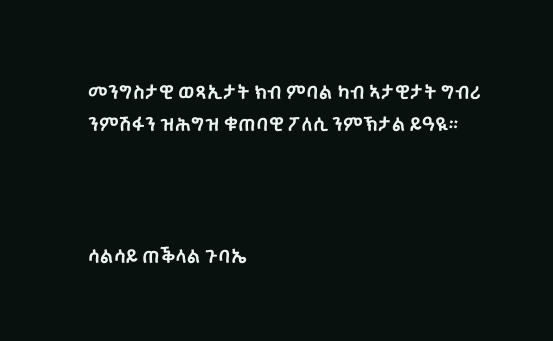መንግስታዊ ወጻኢታት ክብ ምባል ካብ ኣታዊታት ግብሪ ንምሽፋን ዝሕግዝ ቁጠባዊ ፖለሲ ንምኽታል ይዓዪ።



ሳልሳይ ጠቕላል ጉባኤ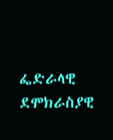ፌድራላዊ ደሞክራስያዊ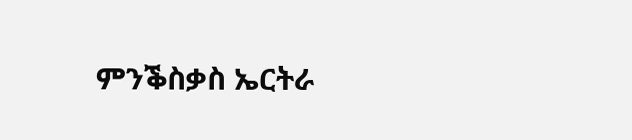ምንቕስቃስ ኤርትራ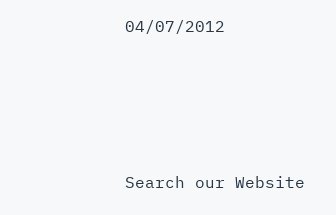04/07/2012






Search our Website